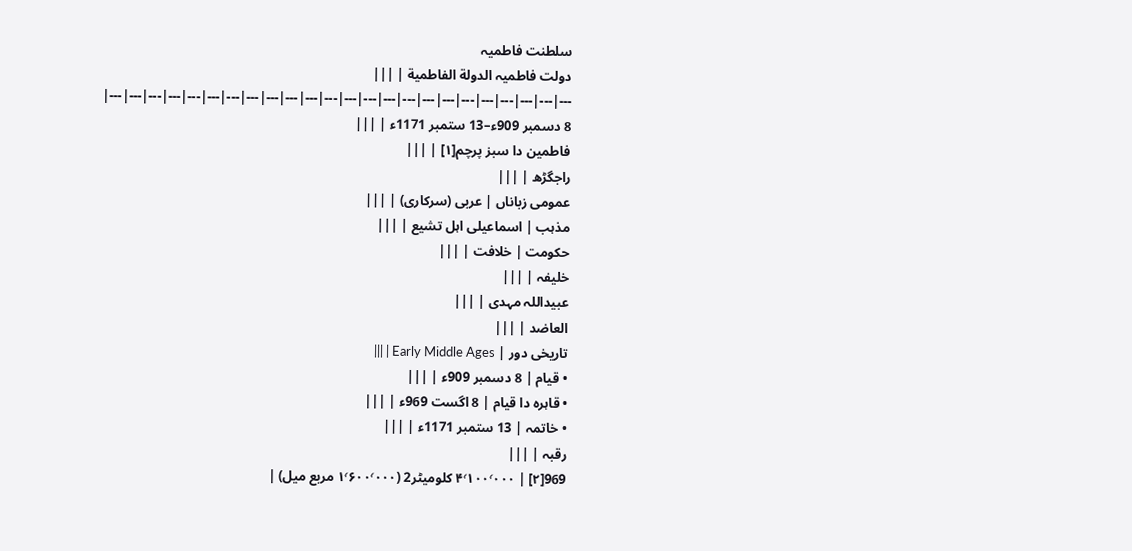سلطنت فاطمیہ
دولت فاطمیہ الدولة الفاطمية | |||
---|---|---|---|---|---|---|---|---|---|---|---|---|---|---|---|---|---|---|---|---|---|---|---|
8 دسمبر 909ء–13 ستمبر 1171ء | |||
فاطمین دا سبز پرچم[۱] | |||
راجگڑھ | |||
عمومی زباناں | عربی (سرکاری) | |||
مذہب | اسماعیلی اہل تشیع | |||
حکومت | خلافت | |||
خلیفہ | |||
عبیداللہ مہدی | |||
العاضد | |||
تاریخی دور | Early Middle Ages | |||
• قیام | 8 دسمبر 909ء | |||
• قاہرہ دا قیام | 8 اگست 969ء | |||
• خاتمہ | 13 ستمبر 1171ء | |||
رقبہ | |||
969[۲] | ۴٬۱۰۰٬۰۰۰ کلومیٹر2 (۱٬۶۰۰٬۰۰۰ مربع میل) |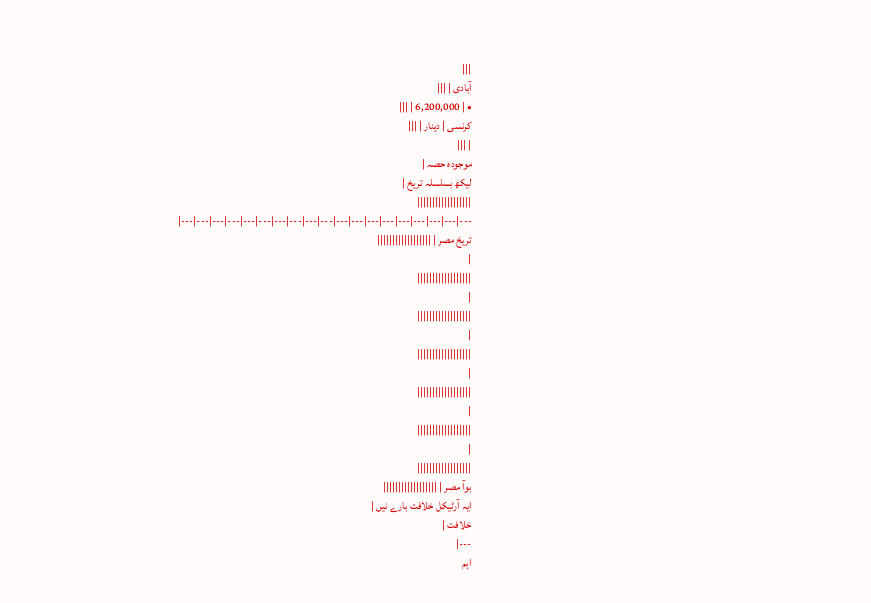|||
آبادی | |||
• | 6,200,000 | |||
کرنسی | دینار | |||
| |||
موجودہ حصہ |
لیکھ بسلسلہ تریخ |
||||||||||||||||||
---|---|---|---|---|---|---|---|---|---|---|---|---|---|---|---|---|---|---|
تریخ مصر | ||||||||||||||||||
|
||||||||||||||||||
|
||||||||||||||||||
|
||||||||||||||||||
|
||||||||||||||||||
|
||||||||||||||||||
|
||||||||||||||||||
بوآ مصر | ||||||||||||||||||
ایہ آرٹیکل خلافت بارے نیں |
خلافت |
---|
اہم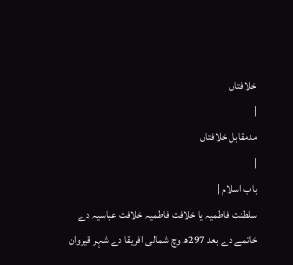خلافتاں
|
مدمقابل خلافتاں
|
باب اسلام |
سلطنت فاطمیہ یا خلافت فاطمیہ خلافت عباسیہ دے خاتمے دے بعد 297ھ وچ شمالی افریقا دے شہر قیروان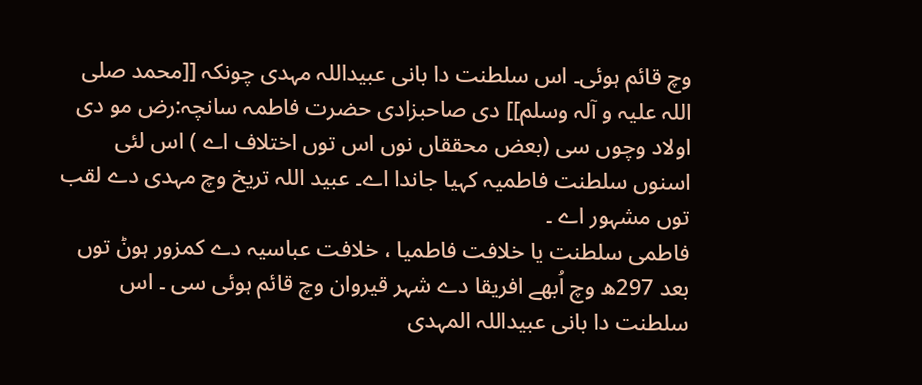وچ قائم ہوئی۔ اس سلطنت دا بانی عبیداللہ مہدی چونکہ [[محمد صلی اللہ علیہ و آلہ وسلم]] دی صاحبزادی حضرت فاطمہ سانچہ:رض مو دی اولاد وچوں سی (بعض محققاں نوں اس توں اختلاف اے ) اس لئی اسنوں سلطنت فاطمیہ کہیا جاندا اے۔ عبید اللہ تریخ وچ مہدی دے لقب توں مشہور اے ۔
فاطمی سلطنت یا خلافت فاطمیا ، خلافت عباسیہ دے کمزور ہوݨ توں بعد 297ھ وچ اُبھے افریقا دے شہر قیروان وچ قائم ہوئی سی ۔ اس سلطنت دا بانی عبیداللہ المہدی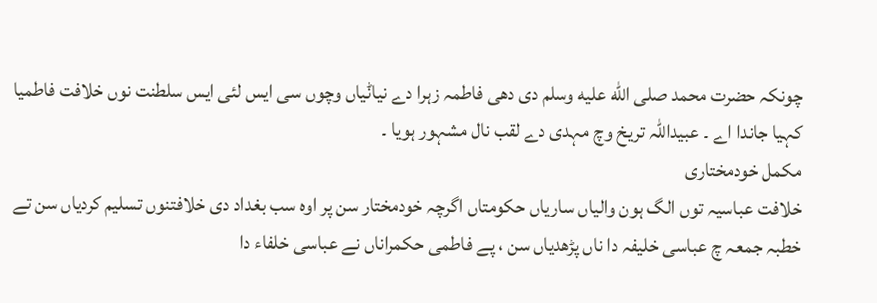چونکہ حضرت محمد صلى الله عليه وسلم دی دھی فاطمہ زہرا دے نیاݨیاں وچوں سی ایس لئی ایس سلطنت نوں خلافت فاطمیا کہیا جاندا اے ۔ عبیداللہ تریخ وچ مہدی دے لقب نال مشہور ہویا ۔
مکمل خودمختاری
خلافت عباسیہ توں الگ ہون والیاں ساریاں حکومتاں اگرچہ خودمختار سن پر اوہ سب بغداد دی خلافتنوں تسلیم کردیاں سن تے خطبہ جمعہ چ عباسی خلیفہ دا ناں پڑھدیاں سن ، پے فاطمی حکمراناں نے عباسی خلفاء دا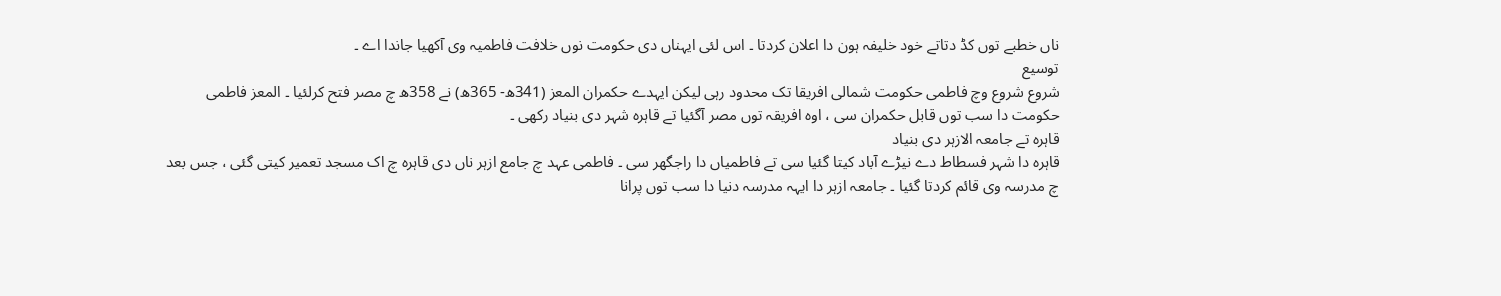ناں خطبے توں کڈ دتاتے خود خلیفہ ہون دا اعلان کردتا ۔ اس لئی ایہناں دی حکومت نوں خلافت فاطمیہ وی آکھیا جاندا اے ۔
توسیع
شروع شروع وچ فاطمی حکومت شمالی افریقا تک محدود رہی لیکن ایہدے حکمران المعز (341ھ- 365ھ) نے 358ھ چ مصر فتح کرلئیا ۔ المعز فاطمی حکومت دا سب توں قابل حکمران سی ، اوہ افریقہ توں مصر آگئیا تے قاہرہ شہر دی بنیاد رکھی ۔
قاہرہ تے جامعہ الازہر دی بنیاد
قاہرہ دا شہر فسطاط دے نیڑے آباد کیتا گئیا سی تے فاطمیاں دا راجگھر سی ۔ فاطمی عہد چ جامع ازہر ناں دی قاہرہ چ اک مسجد تعمیر کیتی گئی ، جس بعد چ مدرسہ وی قائم کردتا گئیا ۔ جامعہ ازہر دا ایہہ مدرسہ دنیا دا سب توں پرانا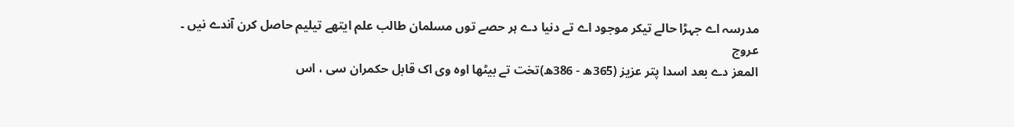مدرسہ اے جہڑا حالے تیکر موجود اے تے دنیا دے ہر حصے توں مسلمان طالب علم ایتھے تیلیم حاصل کرن آندے نیں ۔
عروج
المعز دے بعد اسدا پتر عزیز (365ھ - 386ھ)تخت تے بیٹھا اوہ وی اک قابل حکمران سی ، اس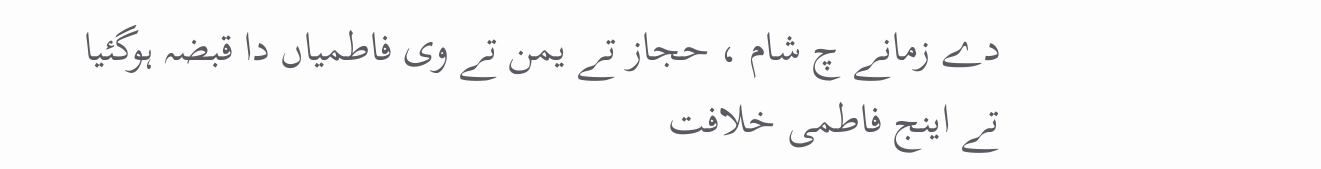دے زمانے چ شام ، حجاز تے یمن تے وی فاطمیاں دا قبضہ ہوگئیا تے اینج فاطمی خلافت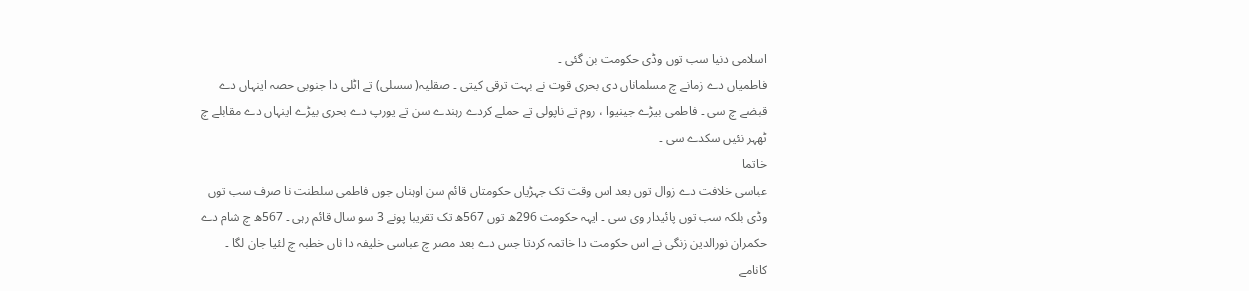اسلامی دنیا سب توں وڈی حکومت بن گئی ۔
فاطمیاں دے زمانے چ مسلماناں دی بحری قوت نے بہت ترقی کیتی ۔ صقلیہ( سسلی) تے اٹلی دا جنوبی حصہ اینہاں دے قبضے چ سی ۔ فاطمی بیڑے جینیوا ، روم تے ناپولی تے حملے کردے رہندے سن تے یورپ دے بحری بیڑے اینہاں دے مقابلے چ ٹھہر نئیں سکدے سی ۔
خاتما
عباسی خلافت دے زوال توں بعد اس وقت تک جہڑیاں حکومتاں قائم سن اوہناں جوں فاطمی سلطنت نا صرف سب توں وڈی بلکہ سب توں پائیدار وی سی ۔ ایہہ حکومت 296ھ توں 567ھ تک تقریبا پونے 3 سو سال قائم رہی ۔ 567ھ چ شام دے حکمران نورالدین زنگی نے اس حکومت دا خاتمہ کردتا جس دے بعد مصر چ عباسی خلیفہ دا ناں خطبہ چ لئیا جان لگا ۔
کانامے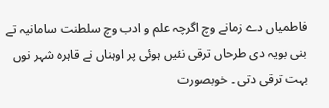فاطمیاں دے زمانے وچ اگرچہ علم و ادب وچ سلطنت سامانیہ تے بنی بویہ دی طرحاں ترقی نئیں ہوئی پر اوہناں نے قاہرہ شہر نوں بہت ترقی دتی ۔ خوبصورت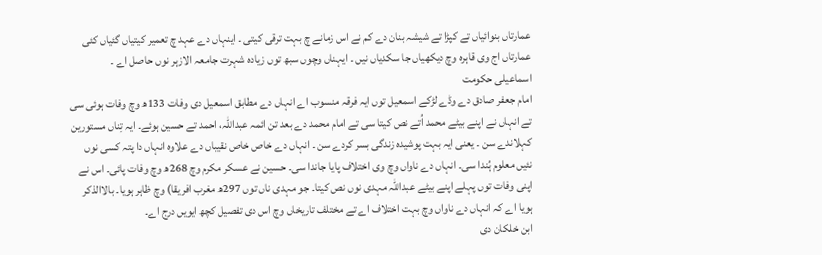عمارتاں بنوائیاں تے کپڑا تے شیشہ بنان دے کم نے اس زمانے چ بہت ترقی کیتی ۔ اینہاں دے عہد چ تعمیر کیتیاں گئیاں کئی عمارتاں اج وی قاہرہ وچ دیکھیاں جا سکدیاں نیں ۔ ایہناں وچوں سبھ توں زیادہ شہرت جامعہ الازہر نوں حاصل اے ۔
اسماعیلی حکومت
امام جعفر صادق دے وڈے لڑکے اسمعیل توں ایہ فرقہ منسوب اے انہاں دے مطابق اسمعیل دی وفات 133ھ وچ وفات ہوئی سی تے انہاں نے اپنے بیٹے محمد اُتے نص کيتا سی تے امام محمد دے بعد تن ائمہ عبداللہ، احمد تے حسین ہوئے۔ ایہ تِناں مستورین کہلاندے سن ۔ یعنی ایہ بہت پوشیدہ زندگی بسر کردے سن ۔ انہاں دے خاص خاص نقیباں دے علاوہ انہاں دا پتہ کسی نوں نئيں معلوم ہُندا سی۔ انہاں دے ناواں وچ وی اختلاف پایا جاندا سی۔ حسین نے عسکر مکرم وچ 268ھ وچ وفات پائی۔ اس نے اپنی وفات توں پہلے اپنے بیٹے عبداللہ مہدی نوں نص کيتا۔ جو مہدی ناں توں 297ھ مغرب افریقا) وچ ظاہر ہويا۔ بالاالذکر ہويا اے کہ انہاں دے ناواں وچ بہت اختلاف اے تے مختلف تاریخاں وچ اس دی تفصیل کچھ ایويں درج اے۔
ابن خلکان دی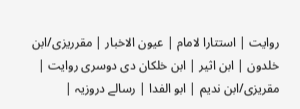روایت | استتارا لامام | عیون الاخبار | مقرریزی/ابن خلدون | ابن اثیر | ابن خلکان دی دوسری روایت | مقریزی/ابن ندیم | ابو الفدا | رسالے دروزیہ |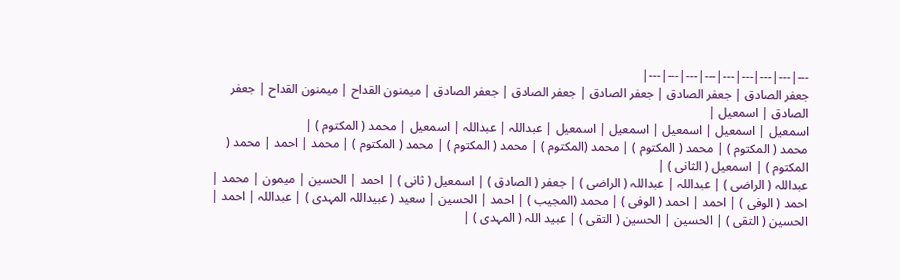---|---|---|---|---|---|---|---|---|
جعفر الصادق | جعفر الصادق | جعفر الصادق | جعفر الصادق | جعفر الصادق | میمنون القداح | میمنون القداح | جعفر الصادق | اسمعیل |
اسمعیل | اسمعیل | اسمعیل | اسمعیل | اسمعیل | عبداللہ | عبداللہ | اسمعیل | محمد ( المکتوم ) |
محمد ( المکتوم ) | محمد ( المکتوم ) | محمد (المکتوم ) | محمد ( المکتوم ) | محمد ( المکتوم ) | محمد | احمد | محمد ( المکتوم ) | اسمعیل ( الثانی ) |
عبداللہ ( الراضی ) | عبداللہ | عبداللہ ( الراضی ) | جعفر ( الصادق ) | اسمعیل ( ثانی ) | احمد | الحسین | میمون | محمد |
احمد ( الوفی ) | احمد | احمد ( الوفی ) | محمد (المجیب ) | احمد | الحسین | سعید ( عبیداللہ المہدی ) | عبداللہ | احمد |
الحسین ( التقی ) | الحسین | الحسین ( التقی ) | عبید اللہ ( المہدی ) |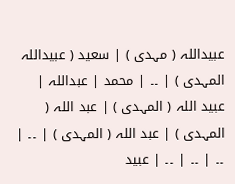عبیداللہ ( مہدی ) | سعید ( عبیداللہ المہدی ) | ۔۔ | محمد | عبداللہ |
عبید اللہ ( المہدی ) | عبد اللہ ( المہدی ) | عبد اللہ ( المہدی ) | ۔۔ | ۔۔ | ۔۔ | ۔۔ | عبید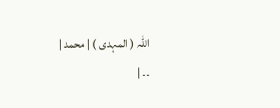اللہ ( المہدی ) | محمد |
۔۔ |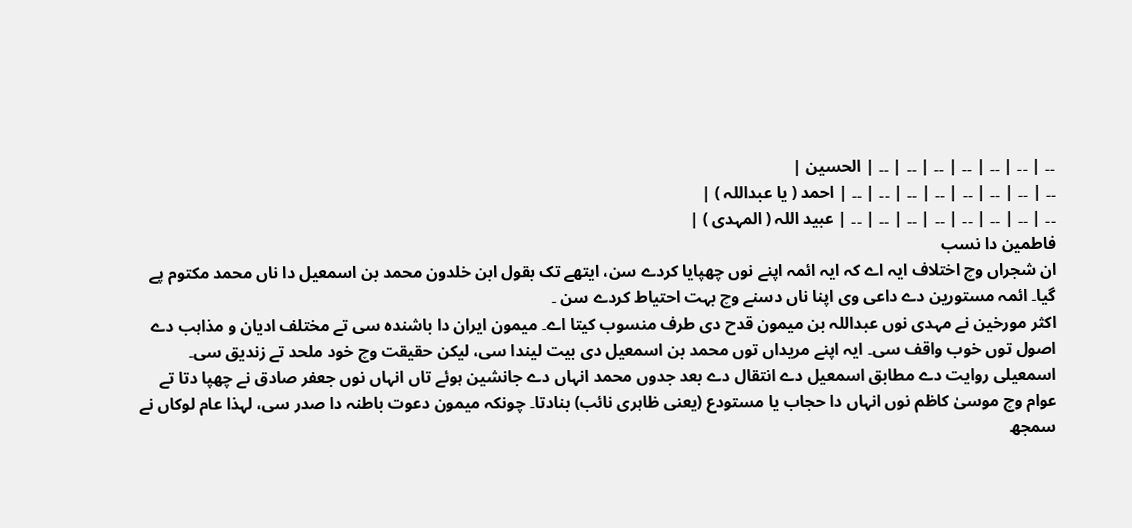۔۔ | ۔۔ | ۔۔ | ۔۔ | ۔۔ | ۔۔ | ۔۔ | الحسین |
۔۔ | ۔۔ | ۔۔ | ۔۔ | ۔۔ | ۔۔ | ۔۔ | ۔۔ | احمد ( یا عبداللہ ) |
۔۔ | ۔۔ | ۔۔ | ۔۔ | ۔۔ | ۔۔ | ۔۔ | ۔۔ | عبید اللہ ( المہدی ) |
فاطمین دا نسب
ان شجراں وچ اختلاف ایہ اے کہ ایہ ائمہ اپنے نوں چھپایا کردے سن، ایتھے تک بقول ابن خلدون محمد بن اسمعیل دا ناں محمد مکتوم پے گیا۔ ائمہ مستورین دے داعی وی اپنا ناں دسنے وچ بہت احتیاط کردے سن ۔
اکثر مورخین نے مہدی نوں عبداللہ بن میمون قدح دی طرف منسوب کيتا اے۔ میمون ایران دا باشندہ سی تے مختلف ادیان و مذاہب دے اصول توں خوب واقف سی۔ ایہ اپنے مریداں توں محمد بن اسمعیل دی بیت لیندا سی، لیکن حقیقت وچ خود ملحد تے زندیق سی۔ اسمعیلی روایت دے مطابق اسمعیل دے انتقال دے بعد جدوں محمد انہاں دے جانشین ہوئے تاں انہاں نوں جعفر صادق نے چھپا دتا تے عوام وچ موسیٰ کاظم نوں انہاں دا حجاب یا مستودع (یعنی ظاہری نائب) بنادتا۔ چونکہ میمون دعوت باطنہ دا صدر سی، لہذا عام لوکاں نے سمجھ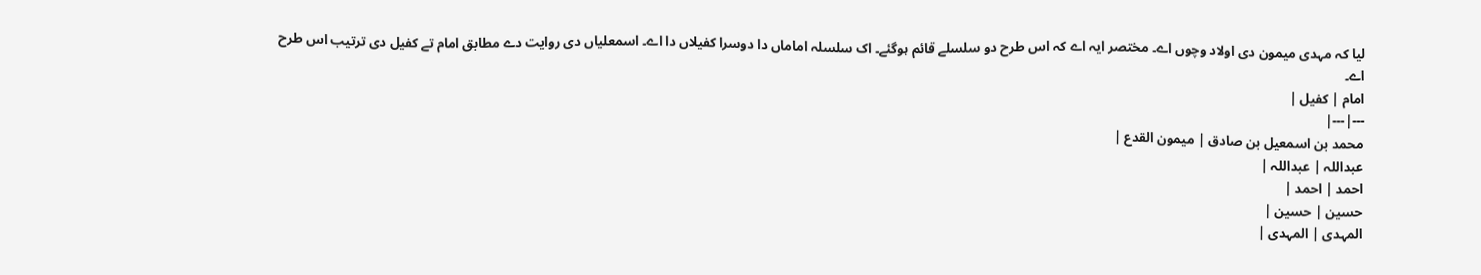لیا کہ مہدی میمون دی اولاد وچوں اے۔ مختصر ایہ اے کہ اس طرح دو سلسلے قائم ہوگئے۔ اک سلسلہ اماماں دا دوسرا کفیلاں دا اے۔ اسمعلیاں دی روایت دے مطابق امام تے کفیل دی ترتیب اس طرح اے۔
امام | کفیل |
---|---|
محمد بن اسمعیل بن صادق | میمون القدع |
عبداللہ | عبداللہ |
احمد | احمد |
حسین | حسین |
المہدی | المہدی |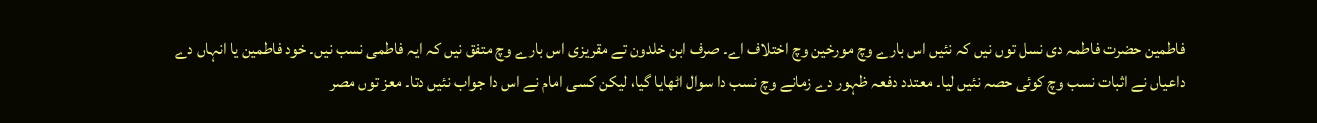فاطمین حضرت فاطمہ دی نسل توں نيں کہ نئيں اس بارے وچ مورخین وچ اختلاف اے۔ صرف ابن خلدون تے مقریزی اس بارے وچ متفق نيں کہ ایہ فاطمی نسب نيں۔ خود فاطمین یا انہاں دے داعیاں نے اثبات نسب وچ کوئی حصہ نئيں لیا۔ معتدد دفعہ ظہور دے زمانے وچ نسب دا سوال اٹھایا گیا، لیکن کسی امام نے اس دا جواب نئيں دتا۔ معز توں مصر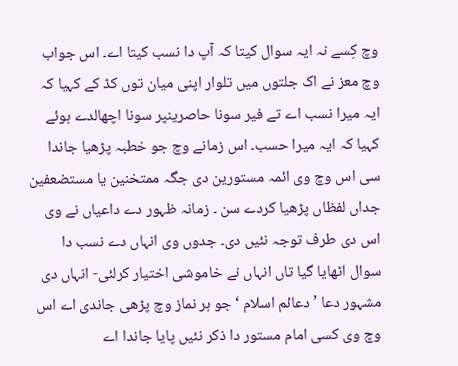وچ کِسے نہ ایہ سوال کيتا کہ آپ دا نسب کيتا اے۔ اس جواب وچ معز نے اک جلتوں ميں تلوار اپنی میان توں کڈ کے کہیا کہ ایہ میرا نسب اے تے فیر سونا حاصرینپر سونا اچھالدے ہوئے کہیا کہ ایہ میرا حسب۔ اس زمانے وچ جو خطبہ پڑھیا جاندا سی اس وچ وی ائمہ مستورین دی جگہ ممتخنین یا مستضعفین جداں لفظاں پڑھیا کردے سن ۔ زمانہ ظہور دے داعیاں نے وی اس دی طرف توجہ نئيں دی۔ جدوں وی انہاں دے نسب دا سوال اٹھایا گیا تاں انہاں نے خاموشی اختیار کرلئی- انہاں دی مشہور دعا ’ دعائم اسلام ‘ جو ہر نماز وچ پڑھی جاندی اے اس وچ وی کسی امام مستور دا ذکر نئيں پایا جاندا اے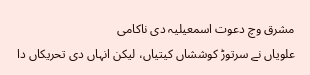مشرق وچ دعوت اسمعیلیہ دی ناکامی
علویاں نے سرتوڑ کوششاں کيتیاں، لیکن انہاں دی تحریکاں دا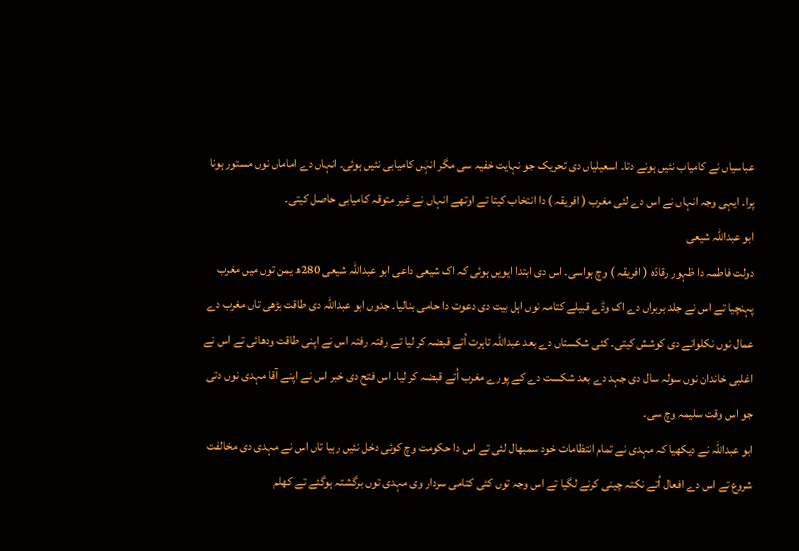عباسیاں نے کامیاب نئيں ہونے دتا۔ اسعیلیاں دی تحریک جو نہایت خفیہ سی مگر انہٰں کامیابی نئيں ہوئی۔ انہاں دے اماماں نوں مستور ہونا پرا۔ ایہی وجہ انہاں نے اس دے لئی مغرب ( افریقہ ) دا انتخاب کيتا تے اوتھے انہاں نے غیر متوقہ کامیابی حاصل کيتی۔
ابو عبداللہ شیعی
دولت فاطمہ دا ظہور رقادّہ ( افریقہ ) وچ ہواسی۔ اس دی ابتدا ایويں ہوئی کہ اک شیعی داعی ابو عبداللہ شیعی 280ھ یمن توں ميں مغرب پہنچیا تے اس نے جلد بربراں دے اک وڈے قبیلے کتامہ نوں اہل بیت دی دعوت دا حامی بنالیا۔ جدوں ابو عبداللہ دی طاقت بڑھی تاں مغرب دے عمال نوں نکلوانے دی کوشش کيتی۔ کئی شکستاں دے بعد عبداللہ تاہرت اُتے قبضہ کر ليا تے رفتہ رفتہ اس نے اپنی طاقت ودھائی تے اس نے اغلبی خاندان نوں سولہ سال دی جہد دے بعد شکست دے کے پورے مغرب اُتے قبضہ کر ليا۔ اس فتح دی خبر اس نے اپنے آقا مہدی نوں دتی جو اس وقت سلیمہ وچ سی۔
ابو عبداللہ نے دیکھیا کہ مہدی نے تمام انتظامات خود سمبھال لئی تے اس دا حکومت وچ کوئی دخل نئيں رہیا تاں اس نے مہدی دی مخالفت شروع تے اس دے افعال اُتے نکتہ چینی کرنے لگیا تے اس وجہ توں کئی کتامی سردار وی مہدی توں برگشتہ ہوگئے تے کھلم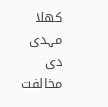کھلا مہدی دی مخالفت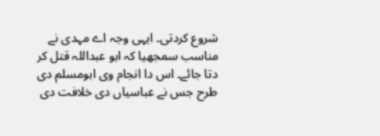شروع کردتی۔ ایہی وجہ اے مہدی نے مناسب سمجھیا کہ ابو عبداللہ قتل کر دتا جائے۔ اس دا انجام وی ابومسلم دی طرح جس نے عباسیاں دی خلافت دی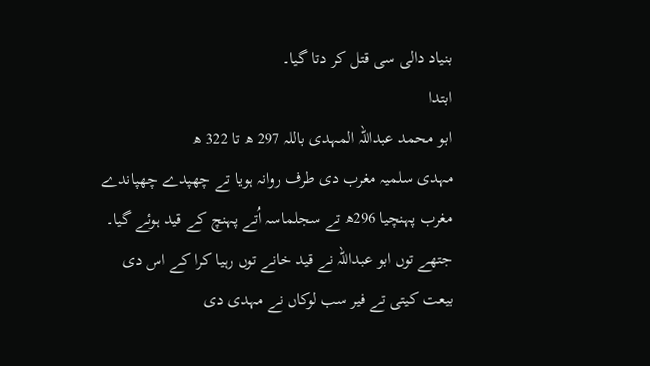بنیاد دالی سی قتل کر دتا گیا۔
ابتدا
ابو محمد عبداللہ المہدی باللہ 297 ھ تا 322 ھ
مہدی سلمیہ مغرب دی طرف روانہ ہويا تے چھپدے چھپاندے مغرب پہنچیا 296ھ تے سجلماسہ اُتے پہنچ کے قید ہوئے گیا۔ جتھے توں ابو عبداللہ نے قید خانے توں رہیا کرا کے اس دی بیعت کيتی تے فیر سب لوکاں نے مہدی دی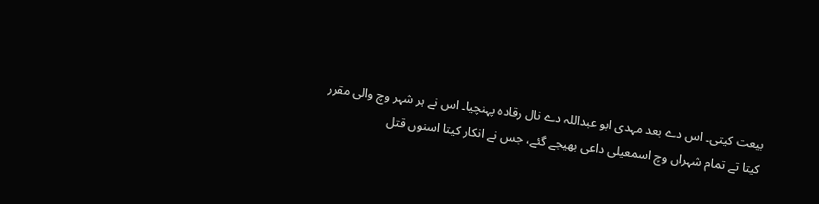بیعت کيتی۔ اس دے بعد مہدی ابو عبداللہ دے نال رقادہ پہنچیا۔ اس نے ہر شہر وچ والی مقرر کيتا تے تمام شہراں وچ اسمعیلی داعی بھیجے گئے، جس نے انکار کيتا اسنوں قتل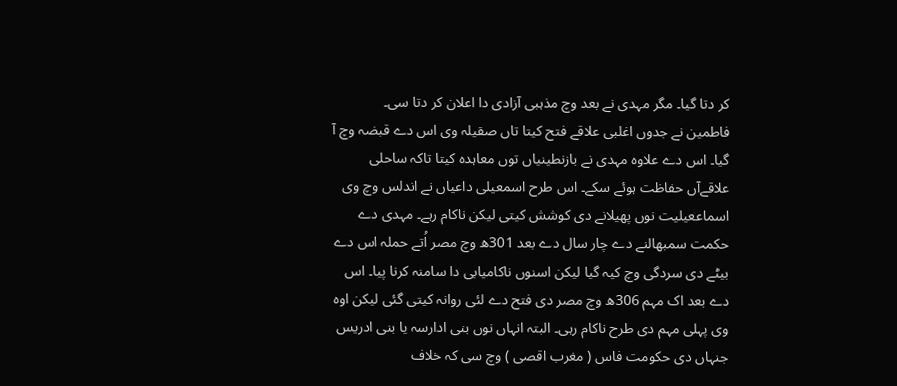کر دتا گیا۔ مگر مہدی نے بعد وچ مذہبی آزادی دا اعلان کر دتا سی۔
فاطمین نے جدوں اغلبی علاقے فتح کيتا تاں صقیلہ وی اس دے قبضہ وچ آ گیا۔ اس دے علاوہ مہدی نے بازنطینیاں توں معاہدہ کيتا تاکہ ساحلی علاقےآں حفاظت ہوئے سکے۔ اس طرح اسمعیلی داعیاں نے اندلس وچ وی اسماععیلیت نوں پھیلانے دی کوشش کيتی لیکن ناکام رہے۔ مہدی دے حکمت سمبھالنے دے چار سال دے بعد 301ھ وچ مصر اُتے حملہ اس دے بیٹے دی سردگی وچ کیہ گیا لیکن اسنوں ناکامیابی دا سامنہ کرنا پيا۔ اس دے بعد اک مہم 306ھ وچ مصر دی فتح دے لئی روانہ کيتی گئی لیکن اوہ وی پہلی مہم دی طرح ناکام رہی۔ البتہ انہاں نوں بنی ادارسہ یا بنی ادریس جنہاں دی حکومت فاس ( مغرب اقصی ) وچ سی کہ خلاف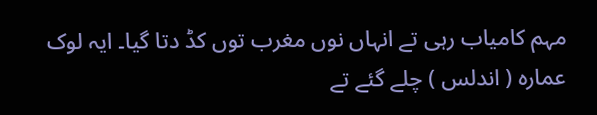مہم کامیاب رہی تے انہاں نوں مغرب توں کڈ دتا گیا۔ ایہ لوک عمارہ ( اندلس ) چلے گئے تے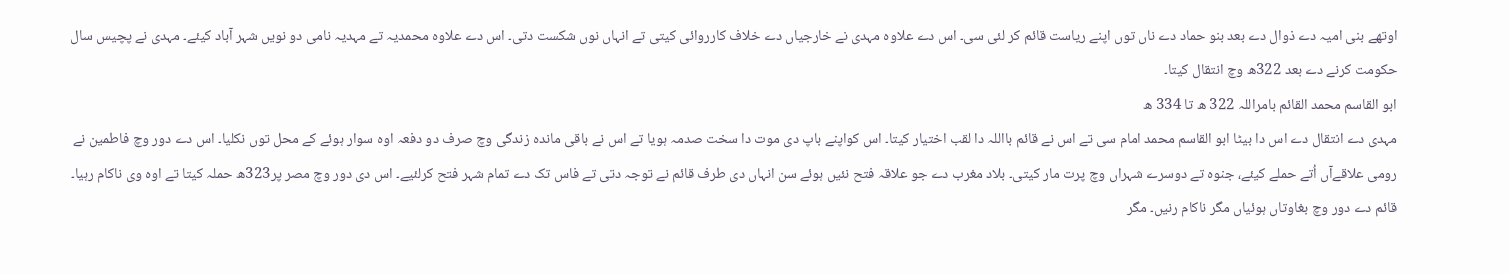اوتھے بنی امیہ دے ذوال دے بعد بنو حماد دے ناں توں اپنے ریاست قائم کر لئی سی۔ اس دے علاوہ مہدی نے خارجیاں دے خلاف کارروائی کيتی تے انہاں نوں شکست دتی۔ اس دے علاوہ محمدیہ تے مہدیہ نامی دو نويں شہر آباد کیئے۔ مہدی نے پچیس سال حکومت کرنے دے بعد 322ھ وچ انتقال کيتا۔
ابو القاسم محمد القائم بامراللہ 322 ھ تا 334 ھ
مہدی دے انتقال دے اس دا بیٹا ابو القاسم محمد امام سی تے اس نے قائم بااللہ دا لقب اختیار کيتا۔ اس کواپنے باپ دی موت دا سخت صدمہ ہويا تے اس نے باقی ماندہ زندگی وچ صرف دو دفعہ اوہ سوار ہوئے کے محل توں نکلیا۔ اس دے دور وچ فاطمین نے رومی علاقےآں اُتے حملے کیئے، جنوہ تے دوسرے شہراں وچ پرت مار کيتی۔ بلاد مغرب دے جو علاقہ فتح نئيں ہوئے سن انہاں دی طرف قائم نے توجہ دتی تے فاس تک دے تمام شہر فتح کرلئیے۔ اس دی دور وچ مصر پر323ھ حملہ کيتا تے اوہ وی ناکام رہیا۔ قائم دے دور وچ بغاوتاں ہوئیاں مگر ناکام رنيں۔ مگر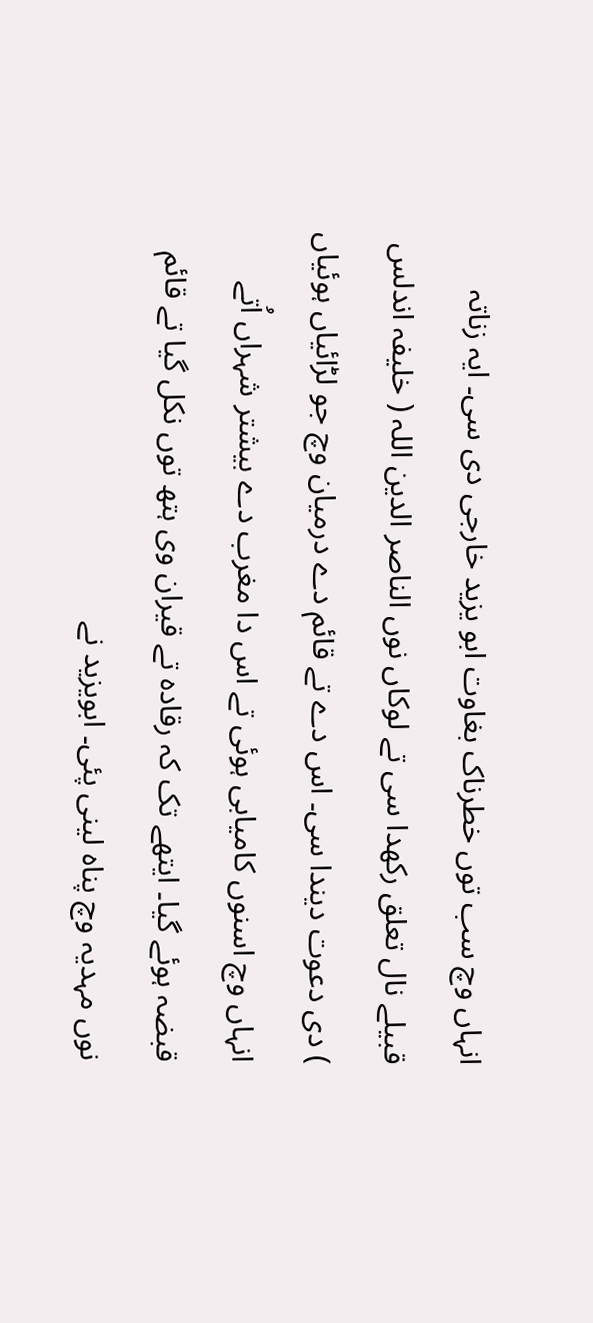انہاں وچ سب توں خطرناک بغاوت ابو یزید خارجی دی سی۔ ایہ زناتہ قبیلے نال تعلق رکھدا سی تے لوکاں نوں الناصر الدین اللہ ( خلیفہ اندلس ) دی دعوت دیندا سی۔ اس دے تے قائم دے درمیان وچ جو لڑائیاں ہوئیاں انہاں وچ اسنوں کامیابی ہوئی تے اس دا مغرب دے بیشتر شہراں اُتے قبضہ ہوئے گیا۔ ایتھے تک کہ رقادہ تے قیران وی ہتھ توں نکل گیا تے قائم نوں مہدیہ وچ پناہ لینی پئی۔ ابویزید نے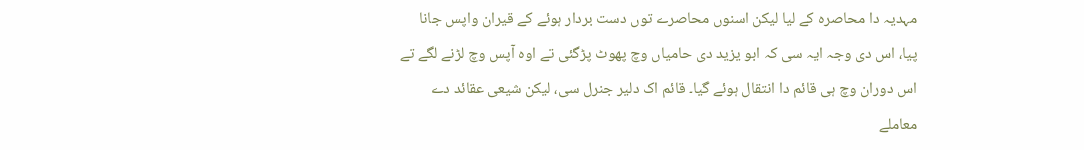مہدیہ دا محاصرہ کے لیا لیکن اسنوں محاصرے توں دست بردار ہوئے کے قیران واپس جانا پيا، اس دی وجہ ایہ سی کہ ابو یزید دی حامیاں وچ پھوٹ پڑگئی تے اوہ آپس وچ لڑنے لگے تے اس دوران وچ ہی قائم دا انتقال ہوئے گیا۔ قائم اک دلیر جنرل سی، لیکن شیعی عقائد دے معاملے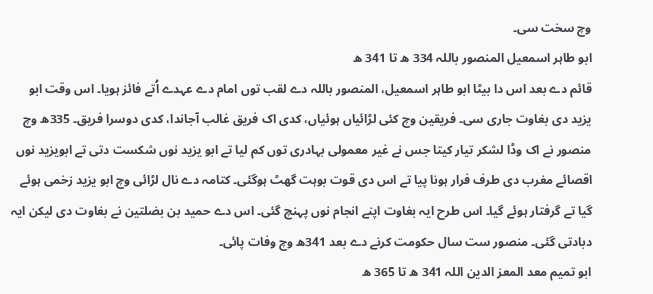وچ سخت سی۔
ابو طاہر اسمعیل المنصور باللہ 334 ھ تا 341 ھ
قائم دے بعد اس دا بیٹا ابو طاہر اسمعیل، المنصور باللہ دے لقب توں امام دے عہدے اُتے فائز ہويا۔ اس وقت ابو یزید دی بغاوت جاری سی۔ فریقین وچ کئی لڑائیاں ہوئیاں، کدی اک فریق غالب آجاندا، کدی دوسرا فریق۔ 335ھ وچ منصور نے اک وڈا لشکر تیار کيتا جس نے غیر معمولی بہادری توں کم لیا تے ابو یزید نوں شکست دتی تے ابویزید نوں اقصائے مغرب دی طرف فرار ہونا پيا تے اس دی قوت بوہت گھٹ ہوگئی۔ کتامہ دے نال لڑائی وچ ابو یزید زخمی ہوئے گیا تے گرفتار ہوئے گیا۔ اس طرح ایہ بغاوت اپنے انجام نوں پہنچ گئی۔ اس دے حمید بن بضلتین نے بغاوت دی لیکن ایہ دبادتی گئی۔ منصور ست سال حکومت کرنے دے بعد 341ھ وچ وفات پائی۔
ابو تمیم معد المعز الدین اللہ 341 ھ تا 365 ھ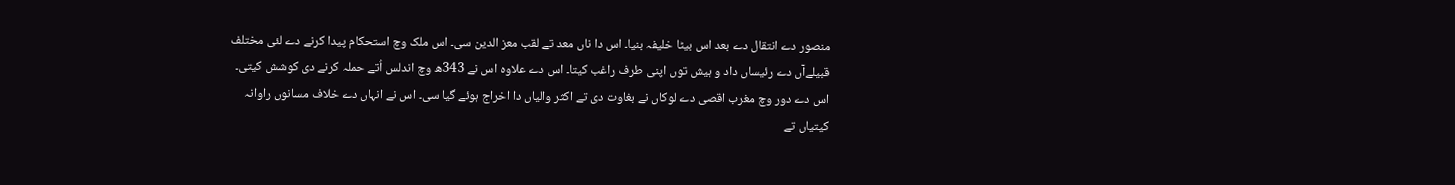منصور دے انتقال دے بعد اس بیٹا خلیفہ بنیا۔ اس دا ناں معد تے لقب معز الدین سی۔ اس ملک وچ استحکام پیدا کرنے دے لئی مختلف قبیلےآں دے رئیساں داد و ہیش توں اپنی طرف راغب کيتا۔ اس دے علاوہ اس نے 343ھ وچ اندلس اُتے حملہ کرنے دی کوشش کيتی۔ اس دے دور وچ مغرب اقصی دے لوکاں نے بغاوت دی تے اکثر والیاں دا اخراج ہوئے گیا سی۔ اس نے انہاں دے خلاف مسانوں راوانہ کيتیاں تے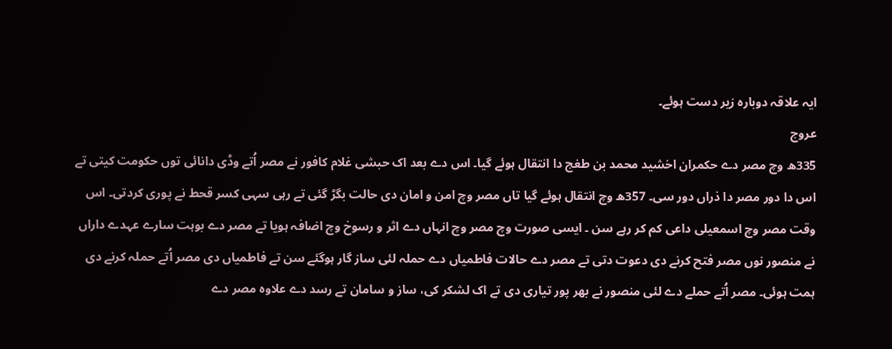ایہ علاقہ دوبارہ زیر دست ہوئے۔
عروج
335ھ وچ مصر دے حکمران اخشید محمد بن طغج دا انتقال ہوئے گیا۔ اس دے بعد اک حبشی غلام کافور نے مصر اُتے وڈی دانائی توں حکومت کیتی تے اس دا دور مصر دا ذراں دور سی۔ 357ھ وچ انتقال ہوئے گیا تاں مصر وچ امن و امان دی حالت بگڑ گئی تے رہی سہی کسر قحط نے پوری کردتی۔ اس وقت مصر وچ اسمعیلی داعی کم کر رہے سن ۔ ایسی صورت وچ مصر وچ انہاں دے اثر و رسوخ وچ اضافہ ہويا تے مصر دے بوہت سارے عہدے داراں نے منصور نوں مصر فتح کرنے دی دعوت دتی تے مصر دے حالات فاطمیاں دے حملہ لئی ساز گار ہوگئے سن تے فاطمیاں دی مصر اُتے حملہ کرنے دی ہمت ہوئی۔ مصر اُتے حملے دے لئی منصور نے بھر پور تیاری دی تے اک لشکر کی، ساز و سامان تے رسد دے علاوہ مصر دے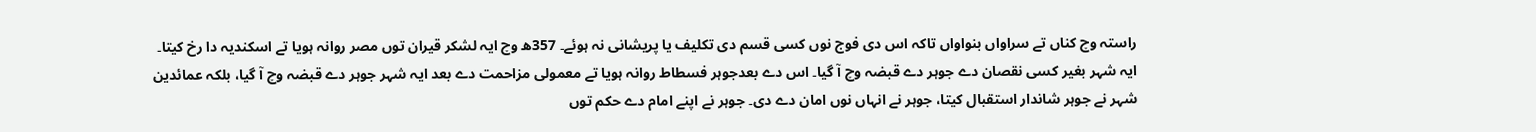راستہ وچ کناں تے سراواں بنواواں تاکہ اس دی فوج نوں کسی قسم دی تکلیف یا پریشانی نہ ہوئے۔ 357ھ وچ ایہ لشکر قیران توں مصر روانہ ہويا تے اسکندیہ دا رخ کيتا۔ ایہ شہر بغیر کسی نقصان دے جوہر دے قبضہ وچ آ گیا۔ اس دے بعدجوہر فسطاط روانہ ہويا تے معمولی مزاحمت دے بعد ایہ شہر جوہر دے قبضہ وچ آ گیا، بلکہ عمائدین شہر نے جوہر شاندار استقبال کيتا، جوہر نے انہاں نوں امان دے دی۔ جوہر نے اپنے امام دے حکم توں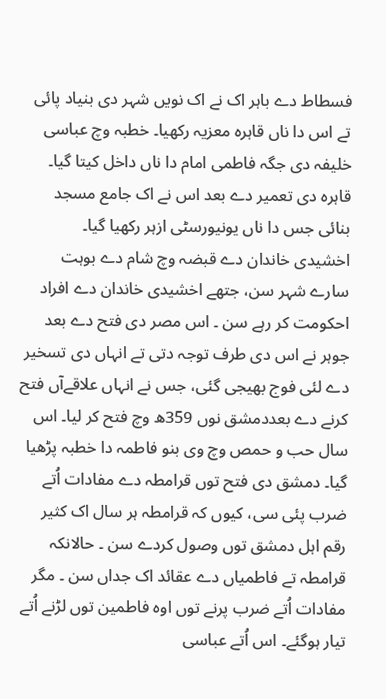فسطاط دے باہر اک نے اک نويں شہر دی بنیاد پائی تے اس دا ناں قاہرہ معزیہ رکھیا۔ خطبہ وچ عباسی خلیفہ دی جگہ فاطمی امام دا ناں داخل کيتا گیا۔ قاہرہ دی تعمیر دے بعد اس نے اک جامع مسجد بنائی جس دا ناں یونیورسٹی ازہر رکھیا گیا۔
اخشیدی خاندان دے قبضہ وچ شام دے بوہت سارے شہر سن، جتھے اخشیدی خاندان دے افراد احکومت کر رہے سن ۔ اس مصر دی فتح دے بعد جوہر نے اس دی طرف توجہ دتی تے انہاں دی تسخیر دے لئی فوج بھیجی گئی، جس نے انہاں علاقےآں فتح کرنے دے بعددمشق نوں 359ھ وچ فتح کر ليا۔ اس سال حب و حمص وچ وی بنو فاطمہ دا خطبہ پڑھیا گیا۔ دمشق دی فتح توں قرامطہ دے مفادات اُتے ضرب پئی سی، کیوں کہ قرامطہ ہر سال اک کثیر رقم اہل دمشق توں وصول کردے سن ۔ حالانکہ قرامطہ تے فاطمیاں دے عقائد اک جداں سن ۔ مگر مفادات اُتے ضرب پرنے توں اوہ فاطمین توں لڑنے اُتے تیار ہوگئے۔ اس اُتے عباسی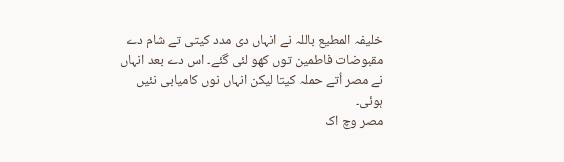خلیفہ المطیع باللہ نے انہاں دی مدد کيتی تے شام دے مقبوضات فاطمین توں کھو لئی گئے۔ اس دے بعد انہاں نے مصر اُتے حملہ کيتا لیکن انہاں نوں کامیابی نئيں ہوئی۔
مصر وچ اک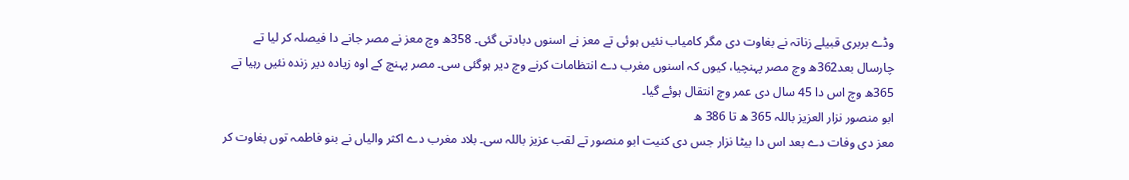وڈے بربری قبیلے زناتہ نے بغاوت دی مگر کامیاب نئيں ہوئی تے معز نے اسنوں دبادتی گئی۔ 358ھ وچ معز نے مصر جانے دا فیصلہ کر ليا تے چارسال بعد362ھ وچ مصر پہنچیا، کیوں کہ اسنوں مغرب دے انتظامات کرنے وچ دیر ہوگئی سی۔ مصر پہنچ کے اوہ زیادہ دیر زندہ نئيں رہیا تے 365ھ وچ اس دا 45 سال دی عمر وچ انتقال ہوئے گیا۔
ابو منصور نزار العزیز باللہ 365 ھ تا 386 ھ
معز دی وفات دے بعد اس دا بیٹا نزار جس دی کنیت ابو منصور تے لقب عزیز باللہ سی۔ بلاد مغرب دے اکثر والیاں نے بنو فاطمہ توں بغاوت کر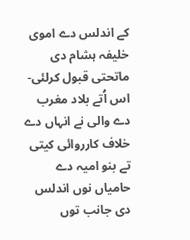کے اندلس دے اموی خلیفہ ہشام دی ماتحتی قبول کرلئی- اس اُتے بلاد مغرب دے والی نے انہاں دے خلاف کارروائی کيتی تے بنو امیہ دے حامیاں نوں اندلس دی جانب توں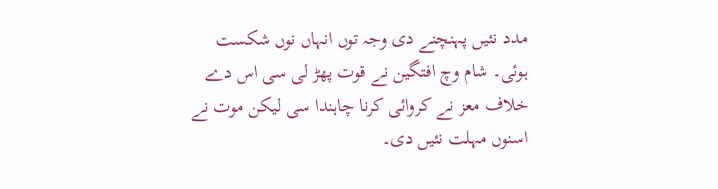مدد نئيں پہنچنے دی وجہ توں انہاں نوں شکست ہوئی۔ شام وچ افتگین نے قوت پھڑ لی سی اس دے خلاف معز نے کروائی کرنا چاہندا سی لیکن موت نے اسنوں مہلت نئيں دی۔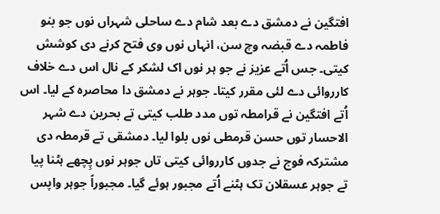افتگین نے دمشق دے بعد شام دے ساحلی شہراں نوں جو بنو فاطمہ دے قبضہ وچ سن، انہاں نوں وی فتح کرنے دی کوشش کيتی۔ جس اُتے عزیز نے جو ہر نوں اک لشکر کے نال اس دے خلاف کارروائی دے لئی مقرر کيتا۔ جوہر نے دمشق دا محاصرہ کے لیا۔ اس اُتے افتگین نے قرامطہ توں مدد طلب کيتی تے بحرین دے شہر الاحسار توں حسن قرمطی نوں بلوا لیا۔ دمشقی تے قرمطہ دی مشترکہ فوج نے جدوں کارروائی کيتی تاں جوہر نوں پِچھے ہٹنا پيا تے جوہر عسقلان تک ہٹنے اُتے مجبور ہوئے گیا۔ مجبوراً جوہر واپس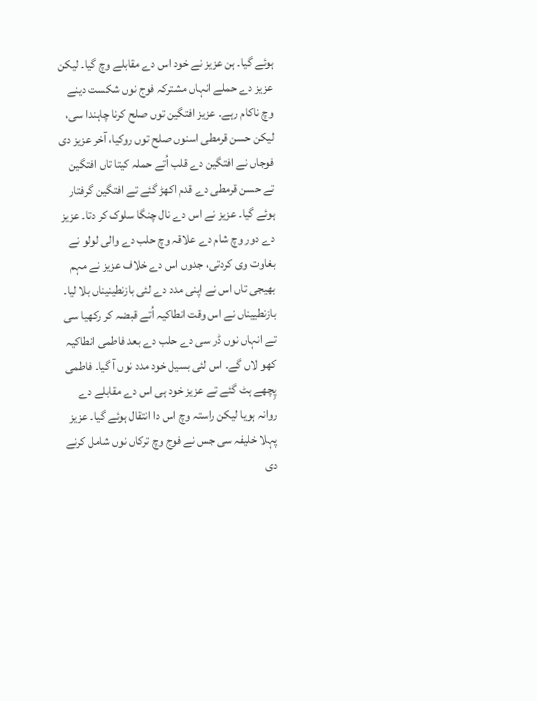ہوئے گیا۔ ہن عزیز نے خود اس دے مقابلے وچ گیا۔ لیکن عزیز دے حملے انہاں مشترکہ فوج نوں شکست دینے وچ ناکام رہے۔ عزیز افتگین توں صلح کرنا چاہندا سی، لیکن حسن قرمطی اسنوں صلح توں روکیا، آخر عزیز دی فوجاں نے افتگین دے قلب اُتے حملہ کيتا تاں افتگین تے حسن قرمطی دے قدم اکھڑ گئے تے افتگین گرفتار ہوئے گیا۔ عزیز نے اس دے نال چنگا سلوک کر دتا۔ عزیز دے دور وچ شام دے علاقہ وچ حلب دے والی لولو نے بغاوت وی کردتی، جدوں اس دے خلاف عزیز نے مہم بھیجی تاں اس نے اپنی مدد دے لئی بازنطینیناں بلا لیا۔ بازنطییناں نے اس وقت انطاکیہ اُتے قبضہ کر رکھیا سی تے انہاں نوں ڈر سی دے حلب دے بعد فاطمی انطاکیہ کھو لاں گے۔ اس لئی بسیل خود مدد نوں آ گیا۔ فاطمی پِچھے ہٹ گئے تے عزیز خود ہی اس دے مقابلے دے روانہ ہويا لیکن راستہ وچ اس دا انتقال ہوئے گیا۔ عزیز پہلا خلیفہ سی جس نے فوج وچ ترکاں نوں شامل کرنے دی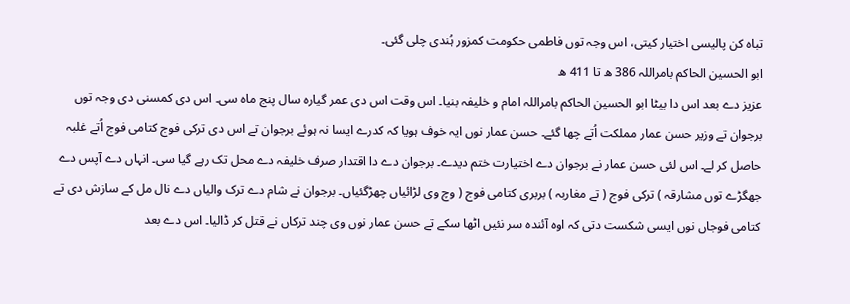تباہ کن پالیسی اختیار کيتی، اس وجہ توں فاطمی حکومت کمزور ہُندی چلی گئی۔
ابو الحسین الحاکم بامراللہ 386 ھ تا 411 ھ
عزیز دے بعد اس دا بیٹا ابو الحسین الحاکم بامراللہ امام و خلیفہ بنیا۔ اس وقت اس دی عمر گیارہ سال پنج ماہ سی۔ اس دی کمسنی دی وجہ توں برجوان تے وزیر حسن عمار مملکت اُتے چھا گئے۔ حسن عمار نوں ایہ خوف ہويا کہ کدرے ایسا نہ ہوئے برجوان تے اس دی ترکی فوج کتامی فوج اُتے غلبہ حاصل کر لے۔ اس لئی حسن عمار نے برجوان دے اختیارت ختم دیدے۔ برجوان دے دا اقتدار صرف خلیفہ دے محل تک رہے گیا سی۔ انہاں دے آپس دے جھگڑے توں مشارقہ ) ترکی فوج ( تے مغاربہ ) بربری کتامی فوج ( وچ وی لڑائیاں چھڑگئياں۔ برجوان نے شام دے ترک والیاں دے نال مل کے سازش دی تے کتامی فوجاں نوں ایسی شکست دتی کہ اوہ آئندہ سر نئيں اٹھا سکے تے حسن عمار نوں وی چند ترکاں نے قتل کر ڈالیا۔ اس دے بعد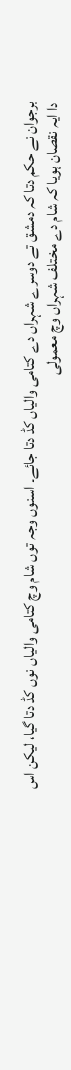برجوان نے حکم دتا کہ دمشق تے دوسرے شہراں دے کتامی والیاں کڈ دتا جائے۔ اسنوں وجہ توں شام وچ کتامی والیاں نوں کڈ دتا گیا، لیکن اس دا ایہ نقصان ہويا کہ شام دے مختلف شہراں وچ معمولی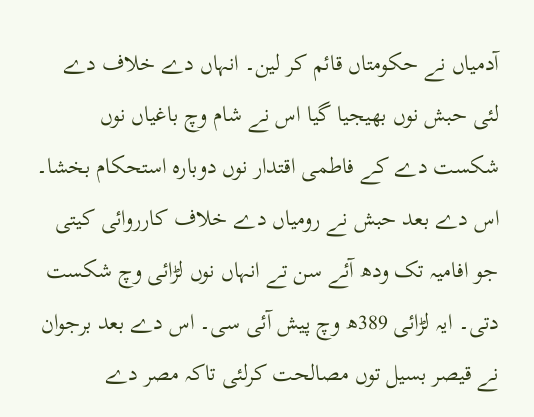آدمیاں نے حکومتاں قائم کر لین۔ انہاں دے خلاف دے لئی حبش نوں بھیجیا گیا اس نے شام وچ باغیاں نوں شکست دے کے فاطمی اقتدار نوں دوبارہ استحکام بخشا۔ اس دے بعد حبش نے رومیاں دے خلاف کارروائی کيتی جو افامیہ تک ودھ آئے سن تے انہاں نوں لڑائی وچ شکست دتی۔ ایہ لڑائی 389ھ وچ پیش آئی سی۔ اس دے بعد برجوان نے قیصر بسیل توں مصالحت کرلئی تاکہ مصر دے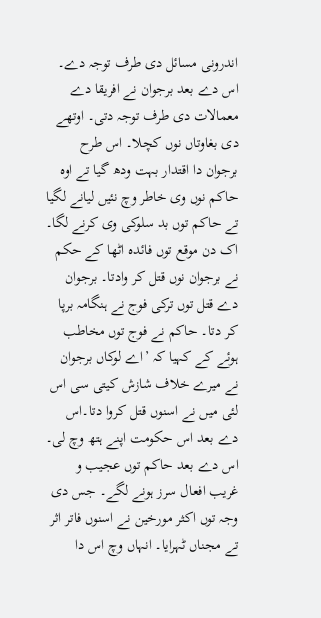اندرونی مسائل دی طرف توجہ دے۔ اس دے بعد برجوان نے افریقا دے معمالات دی طرف توجہ دتی۔ اوتھے دی بغاوتاں نوں کچلا۔ اس طرح برجوان دا اقتدار بہت ودھ گیا تے اوہ حاکم نوں وی خاطر وچ نئيں لیانے لگیا تے حاکم توں بد سلوکی وی کرنے لگا۔ اک دن موقع توں فائدہ اٹھا کے حکم نے برجوان نوں قتل کر وادتا۔ برجوان دے قتل توں ترکی فوج نے ہنگامہ برپا کر دتا۔ حاکم نے فوج توں مخاطب ہوئے کے کہیا کہ ’اے لوکاں برجوان نے میرے خلاف شازش کيتی سی اس لئی ميں نے اسنوں قتل کروا دتا۔اس دے بعد اس حکومت اپنے ہتھ وچ لی۔
اس دے بعد حاکم توں عجیب و غریب افعال سرز ہونے لگے۔ جس دی وجہ توں اکثر مورخین نے اسنوں فاتر اثر تے مجناں ٹہرایا۔ انہاں وچ اس دا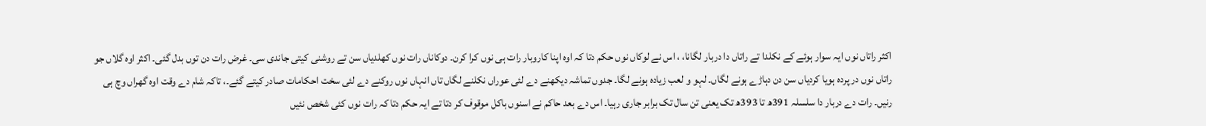اکثر راتاں نوں ایہ سوار ہوئے کے نکلدا تے راتاں دا دربار لگانا، ، اس نے لوکاں نوں حکم دتا کہ اوہ اپنا کاروبار رات ہی نوں کرا کرن۔ دوکاناں رات نوں کھلدیاں سن تے روشنی کيتی جاندی سی۔ غرض رات دن توں بدل گئی۔ اکثر اوہ گلاں جو راتاں نوں در پردہ ہويا کردیاں سن دن دہاڑے ہونے لگاں۔ لہو و لعب زیادہ ہونے لگا۔ جدوں تماشہ دیکھنے دے لئی عوراں نکلنے لگاں تاں انہاں نوں روکنے دے لئی سخت احکامات صادر کيتے گئے۔، تاکہ شام دے وقت اوہ گھراں وچ ہی رنيں۔ رات دے دربار دا سلسلہ 391ھ تا 393ھ تک یعنی تن سال تک برابر جاری رہیا۔ اس دے بعد حاکم نے اسنوں باکل موقوف کر دتا تے ایہ حکم دتا کہ رات نوں کئی شخص نئيں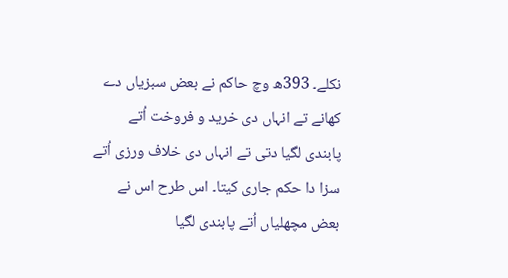نکلے۔ 393ھ وچ حاکم نے بعض سبزیاں دے کھانے تے انہاں دی خرید و فروخت اُتے پابندی لگیا دتی تے انہاں دی خلاف ورزی اُتے سزا دا حکم جاری کيتا۔ اس طرح اس نے بعض مچھلیاں اُتے پابندی لگیا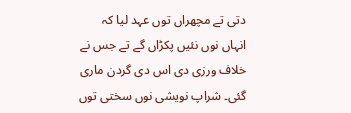دتی تے مچھراں توں عہد لیا کہ انہاں نوں نئيں پکڑاں گے تے جس نے خلاف ورزی دی اس دی گردن ماری گئی۔ شراپ نویشی نوں سختی توں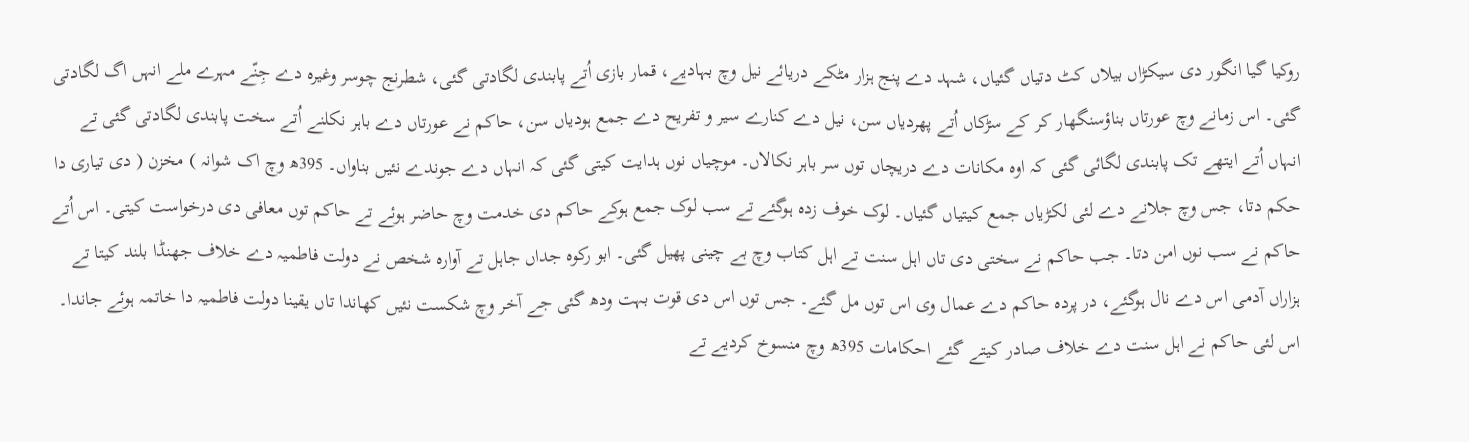روکیا گیا انگور دی سیکڑاں بیلاں کٹ دتیاں گئیاں، شہد دے پنج ہزار مٹکے دریائے نیل وچ بہادیے، قمار بازی اُتے پابندی لگادتی گئی، شطرنج چوسر وغیرہ دے جِنّے مہرے ملے انہں اگ لگادتی گئی۔ اس زمانے وچ عورتاں بناؤسنگھار کر کے سڑکاں اُتے پھردیاں سن، نیل دے کنارے سیر و تفریح دے جمع ہودیاں سن، حاکم نے عورتاں دے باہر نکلنے اُتے سخت پابندی لگادتی گئی تے انہاں اُتے ایتھے تک پابندی لگائی گئی کہ اوہ مکانات دے دریچاں توں سر باہر نکالاں۔ موچیاں نوں ہدایت کيتی گئی کہ انہاں دے جوندے نئيں بناواں۔ 395ھ وچ اک شوانہ ) مخزن ( دی تیاری دا حکم دتا، جس وچ جلانے دے لئی لکڑیاں جمع کيتیاں گئیاں۔ لوک خوف زدہ ہوگئے تے سب لوک جمع ہوکے حاکم دی خدمت وچ حاضر ہوئے تے حاکم توں معافی دی درخواست کيتی۔ اس اُتے حاکم نے سب نوں امن دتا۔ جب حاکم نے سختی دی تاں اہل سنت تے اہل کتاب وچ بے چینی پھیل گئی۔ ابو رکوہ جداں جاہل تے آوارہ شخص نے دولت فاطمیہ دے خلاف جھنڈا بلند کيتا تے ہزاراں آدمی اس دے نال ہوگئے، در پردہ حاکم دے عمال وی اس توں مل گئے۔ جس توں اس دی قوت بہت ودھ گئی جے آخر وچ شکست نئيں کھاندا تاں یقینا دولت فاطمیہ دا خاتمہ ہوئے جاندا۔ اس لئی حاکم نے اہل سنت دے خلاف صادر کيتے گئے احکامات 395ھ وچ منسوخ کردیے تے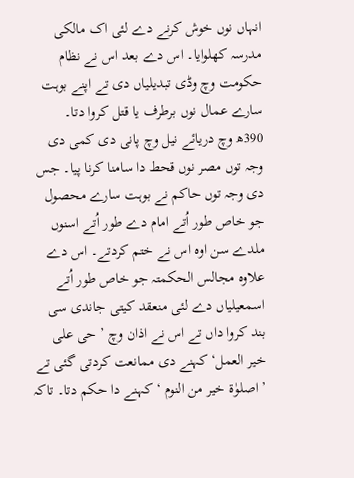انہاں نوں خوش کرنے دے لئی اک مالکی مدرسہ کھلوایا۔ اس دے بعد اس نے نظام حکومت وچ وڈی تبدیلیاں دی تے اپنے بوہت سارے عمال نوں برطرف یا قتل کروا دتا۔
390ھ وچ دریائے نیل وچ پانی دی کمی دی وجہ توں مصر نوں قحط دا سامنا کرنا پيا۔ جس دی وجہ توں حاکم نے بوہت سارے محصول جو خاص طور اُتے امام دے طور اُتے اسنوں ملدے سن اوہ اس نے ختم کردتے۔ اس دے علاوہ مجالس الحکمتہ جو خاص طور اُتے اسمعیلیاں دے لئی منعقد کيتی جاندی سی بند کروا داں تے اس نے اذان وچ ’ حی علی خیر العمل‘ کہنے دی ممانعت کردتی گئی تے ’ اصلوٰۃ خیر من النوم ‘ کہنے دا حکم دتا۔ تاکہ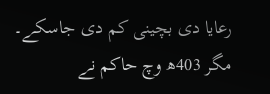رعایا دی بچینی کم دی جاسکے۔ مگر 403ھ وچ حاکم نے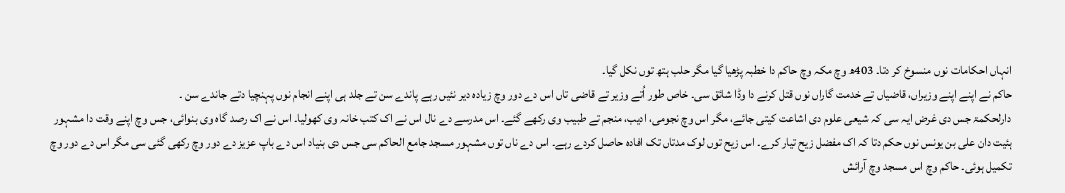انہاں احکامات نوں منسوخ کر دتا۔ 403ھ وچ مکہ وچ حاکم دا خطبہ پڑھیا گیا مگر حلب ہتھ توں نکل گیا۔
حاکم نے اپنے اپنے وزیراں، قاضیاں تے خدمت گاراں نوں قتل کرنے دا وڈا شائق سی۔ خاص طور اُتے وزیر تے قاضی تاں اس دے دور وچ زیادہ دیر نئيں رہے پاندے سن تے جلد ہی اپنے انجام نوں پہنچیا دتے جاندے سن ۔
دارلحکمۃ جس دی غرض ایہ سی کہ شیعی علوم دی اشاعت کيتی جائے، مگر اس وچ نجومی، ادیب، منجم تے طبیب وی رکھے گئے۔ اس مدرسے دے نال اس نے اک کتب خانہ وی کھولیا۔ اس نے اک رصد گاہ وی بنوائی، جس وچ اپنے وقت دا مشہور ہئیت دان علی بن یونس نوں حکم دتا کہ اک مفضل زیح تیار کرے۔ اس زیح توں لوک مدتاں تک افادہ حاصل کردے رہے۔ اس دے ناں توں مشہور مسجد جامع الحاکم سی جس دی بنیاد اس دے باپ عزیز دے دور وچ رکھی گئی سی مگر اس دے دور وچ تکمیل ہوئی۔ حاکم وچ اس مسجد وچ آرائش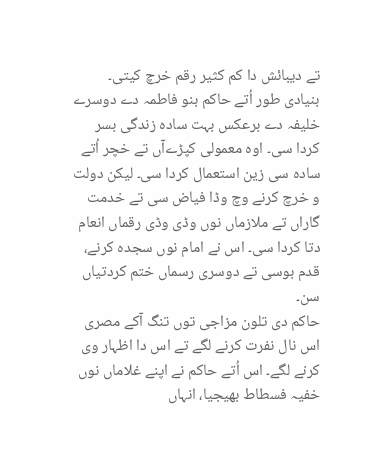تے دیبائش دا کم کثیر رقم خرچ کيتی۔ بنیادی طور اُتے حاکم بنو فاطمہ دے دوسرے خلیفہ دے برعکس بہت سادہ زندگی بسر کردا سی۔ اوہ معمولی کپڑےآں تے خچر اُتے سادہ سی زین استعمال کردا سی۔ لیکن دولت و خرچ کرنے وچ وڈا فیاض سی تے خدمت گاراں تے ملازماں نوں وڈی وڈی رقماں انعام دتا کردا سی۔ اس نے امام نوں سجدہ کرنے، قدم بوسی تے دوسری رسماں ختم کردتیاں سن۔
حاکم دی تلون مزاجی توں تنگ آکے مصری اس نال نفرت کرنے لگے تے اس دا اظہار وی کرنے لگے۔ اس اُتے حاکم نے اپنے غلاماں نوں خفیہ فسطاط بھیجیا، انہاں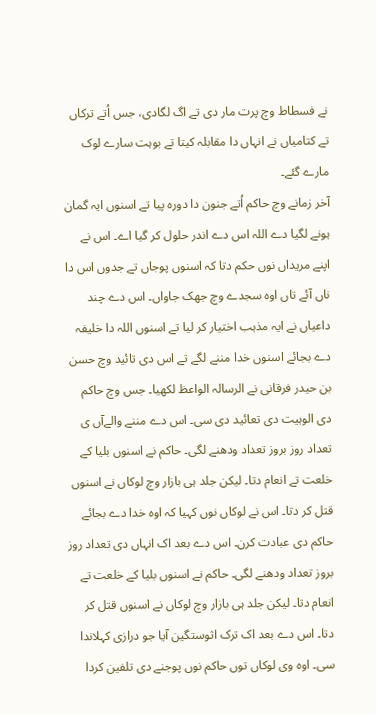نے فسطاط وچ پرت مار دی تے اگ لگادی، جس اُتے ترکاں تے کتامیاں نے انہاں دا مقابلہ کيتا تے بوہت سارے لوک مارے گئے۔
آخر زمانے وچ حاکم اُتے جنون دا دورہ پيا تے اسنوں ایہ گمان ہونے لگیا دے اللہ اس دے اندر حلول کر گیا اے۔ اس نے اپنے مریداں نوں حکم دتا کہ اسنوں پوجاں تے جدوں اس دا ناں آئے تاں اوہ سجدے وچ جھک جاواں۔ اس دے چند داعیاں نے ایہ مذہب اختیار کر ليا تے اسنوں اللہ دا خلیفہ دے بجائے اسنوں خدا مننے لگے تے اس دی تائید وچ حسن بن حیدر فرقانی نے الرسالہ الواعظ لکھیا۔ جس وچ حاکم دی الوہیت دی تعائید دی سی۔ اس دے مننے والےآں ی تعداد روز بروز تعداد ودھنے لگی۔ حاکم نے اسنوں بلیا کے خلعت تے انعام دتا۔ لیکن جلد ہی بازار وچ لوکاں نے اسنوں قتل کر دتا۔ اس نے لوکاں نوں کہیا کہ اوہ خدا دے بجائے حاکم دی عبادت کرن۔ اس دے بعد اک انہاں دی تعداد روز بروز تعداد ودھنے لگی۔ حاکم نے اسنوں بلیا کے خلعت تے انعام دتا۔ لیکن جلد ہی بازار وچ لوکاں نے اسنوں قتل کر دتا۔ اس دے بعد اک ترک اثوستگین آیا جو درازی کہلاندا سی۔ اوہ وی لوکاں توں حاکم نوں پوجنے دی تلفین کردا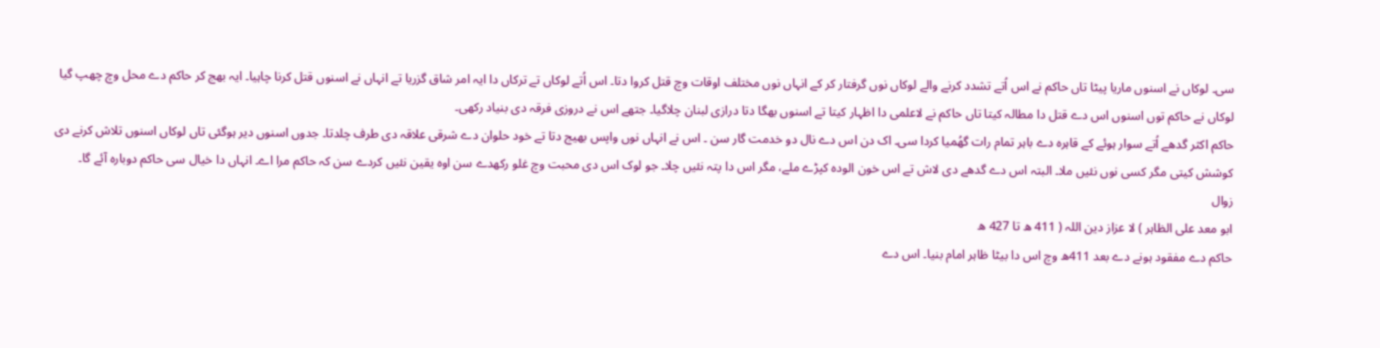سی۔ لوکاں نے اسنوں ماریا پیٹا تاں حاکم نے اس اُتے تشدد کرنے والے لوکاں نوں گرفتار کر کے انہاں نوں مختلف اوقات وچ قتل کروا دتا۔ اس اُتے لوکاں تے ترکاں دا ایہ امر شاق گزریا تے انہاں نے اسنوں قتل کرنا چاہیا۔ ایہ بھج کر حاکم دے محل وچ چھپ گیا لوکاں نے حاکم توں اسنوں اس دے قتل دا مطالہ کيتا تاں حاکم نے لاعلمی دا اظہار کيتا تے اسنوں بھگا دتا درازی لبنان چلاگیا۔ جتھے اس نے دروزی فرقہ دی بنیاد رکھی۔
حاکم اکثر گدھے اُتے سوار ہوئے کے قاہرہ دے باہر تمام رات گھُمیا کردا سی۔ اک دن اس دے نال دو خدمت گار سن ۔ اس نے انہاں نوں واپس بھیج دتا تے خود حلوان دے شرقی علاقہ دی طرف چلدتا۔ جدوں اسنوں دیر ہوگئی تاں لوکاں اسنوں تلاش کرنے دی کوشش کيتی مگر کسی نوں نئيں ملا۔ البتہ اس دے گدھے دی لاش تے اس خون الودہ کپڑے ملے، مگر اس دا پتہ نئيں چلا۔ جو لوک اس دی محبت وچ غلو رکھدے سن اوہ یقین نئيں کردے سن کہ حاکم مرا اے۔ انہاں دا خیال سی حاکم دوبارہ آئے گا۔
زوال
ابو معد علی الظاہر ) لا عزاز دین اللہ ( 411 ھ تا 427 ھ
حاکم دے مفقود ہونے دے بعد 411ھ وچ اس دا بیٹا ظاہر امام بنیا۔ اس دے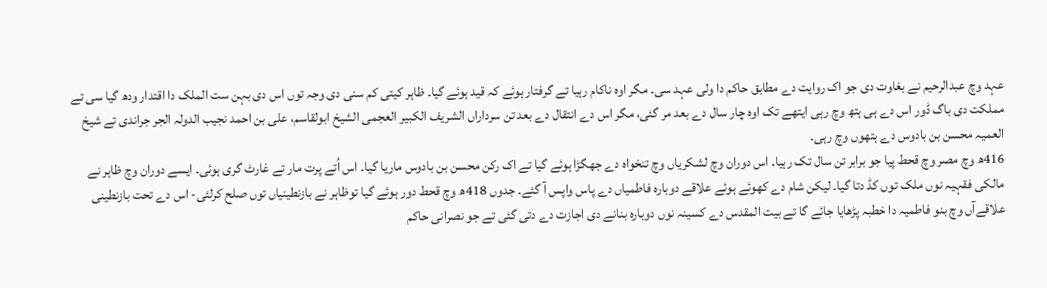عہد وچ عبدالرحیم نے بغاوت دی جو اک روایت دے مطابق حاکم دا ولی عہد سی۔ مگر اوہ ناکام رہیا تے گرفتار ہوئے کہ قید ہوئے گیا۔ ظاہر کیتی کم سنی دی وجہ توں اس دی بہن ست الملک دا اقتدار ودھ گیا سی تے مملکت دی باگ ڈور اس دے ہی ہتھ وچ رہی ایتھے تک اوہ چار سال دے بعد مر گئی، مگر اس دے انتقال دے بعد تن سرداراں الشریف الکبیر العجمی الشیخ ابولقاسم، علی بن احمد نجیب الدولہ الجر جراندی تے شیخ العمیہ محسن بن بادوس دے ہتھوں وچ رہی۔
416ھ وچ مصر وچ قحط پيا جو برابر تن سال تک رہیا۔ اس دوران وچ لشکریاں وچ تنخواہ دے جھگڑا ہوئے گیا تے اک رکن محسن بن بادوس ماریا گیا۔ اس اُتے پرت مار تے غارٹ گری ہوئی۔ ايسے دوران وچ ظاہر نے مالکی فقہیہ نوں ملک توں کڈ دتا گیا۔ لیکن شام دے کھوئے ہوئے علاقے دوبارہ فاطمیاں دے پاس واپس آ گئے۔ جدوں 418ھ وچ قحط دور ہوئے گیا توظاہر نے بازنطینیاں توں صلح کرلئی- اس دے تحت بازنطینی علاقےآں وچ بنو فاطمیہ دا خطبہ پڑھایا جائے گا تے بیت المقدس دے کسینہ نوں دوبارہ بنانے دی اجازت دے دتی گئی تے جو نصرانی حاکم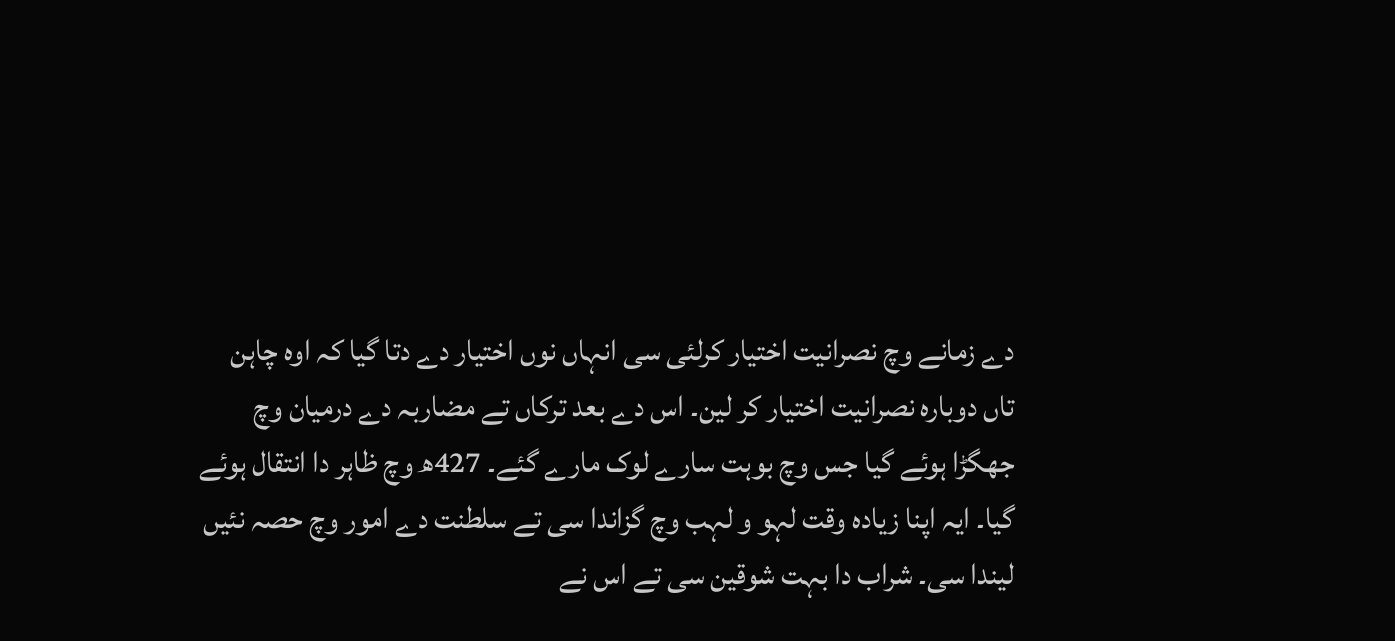دے زمانے وچ نصرانیت اختیار کرلئی سی انہاں نوں اختیار دے دتا گیا کہ اوہ چاہن تاں دوبارہ نصرانیت اختیار کر لین۔ اس دے بعد ترکاں تے مضاربہ دے درمیان وچ جھگڑا ہوئے گیا جس وچ بوہت سارے لوک مارے گئے۔ 427ھ وچ ظاہر دا انتقال ہوئے گیا۔ ایہ اپنا زیادہ وقت لہو و لہب وچ گزاندا سی تے سلطنت دے امور وچ حصہ نئيں لیندا سی۔ شراب دا بہت شوقین سی تے اس نے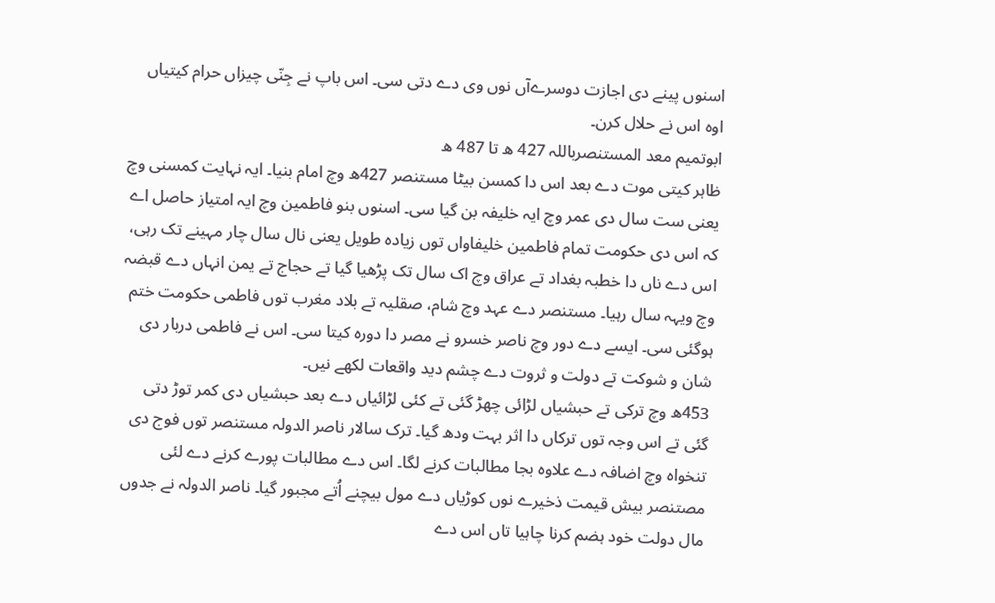اسنوں پینے دی اجازت دوسرےآں نوں وی دے دتی سی۔ اس باپ نے جِنّی چیزاں حرام کيتیاں اوہ اس نے حلال کرن۔
ابوتمیم معد المستنصرباللہ 427 ھ تا 487 ھ
ظاہر کیتی موت دے بعد اس دا کمسن بیٹا مستنصر 427ھ وچ امام بنیا۔ ایہ نہایت کمسنی وچ یعنی ست سال دی عمر وچ ایہ خلیفہ بن گیا سی۔ اسنوں بنو فاطمین وچ ایہ امتیاز حاصل اے کہ اس دی حکومت تمام فاطمین خلیفاواں توں زیادہ طویل یعنی نال سال چار مہینے تک رہی، اس دے ناں دا خطبہ بغداد تے عراق وچ اک سال تک پڑھیا گیا تے حجاج تے یمن انہاں دے قبضہ وچ ویہہ سال رہیا۔ مستنصر دے عہد وچ شام، صقلیہ تے بلاد مغرب توں فاطمی حکومت ختم ہوگئی سی۔ ايسے دے دور وچ ناصر خسرو نے مصر دا دورہ کيتا سی۔ اس نے فاطمی دربار دی شان و شوکت تے دولت و ثروت دے چشم دید واقعات لکھے نيں۔
453ھ وچ ترکی تے حبشیاں لڑائی چھڑ گئی تے کئی لڑائیاں دے بعد حبشیاں دی کمر توڑ دتی گئی تے اس وجہ توں ترکاں دا اثر بہت ودھ گیا۔ ترک سالار ناصر الدولہ مستنصر توں فوج دی تنخواہ وچ اضافہ دے علاوہ بجا مطالبات کرنے لگا۔ اس دے مطالبات پورے کرنے دے لئی مصتنصر بیش قیمت ذخیرے نوں کوڑیاں دے مول بیچنے اُتے مجبور گیا۔ ناصر الدولہ نے جدوں مال دولت خود ہضم کرنا چاہیا تاں اس دے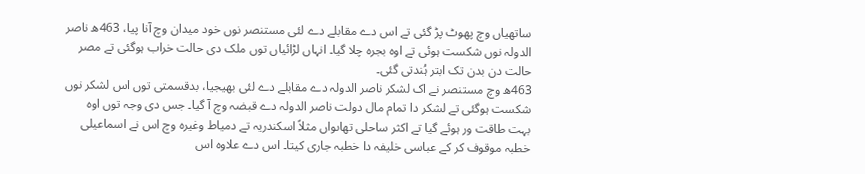ساتھیاں وچ پھوٹ پڑ گئی تے اس دے مقابلے دے لئی مستنصر نوں خود میدان وچ آنا پيا، 463ھ ناصر الدولہ نوں شکست ہوئی تے اوہ بجرہ چلا گیا۔ انہاں لڑائیاں توں ملک دی حالت خراب ہوگئی تے مصر حالت دن بدن تک ابتر ہُندتی گئی۔
463ھ وچ مستنصر نے اک لشکر ناصر الدولہ دے مقابلے دے لئی بھیجیا، بدقسمتی توں اس لشکر نوں شکست ہوگئی تے لشکر دا تمام مال دولت ناصر الدولہ دے قبضہ وچ آ گیا۔ جس دی وجہ توں اوہ بہت طاقت ور ہوئے گیا تے اکثر ساحلی تھاںواں مثلاً اسکندریہ تے دمیاط وغیرہ وچ اس نے اسماعیلی خطبہ موقوف کر کے عباسی خلیفہ دا خطبہ جاری کيتا۔ اس دے علاوہ اس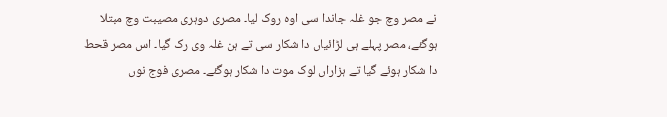نے مصر وچ جو غلہ جاندا سی اوہ روک لیا۔ مصری دوہری مصیبت وچ مبتلا ہوگئے، مصر پہلے ہی لڑائیاں دا شکار سی تے ہن غلہ وی رک گیا۔ اس مصر قحط دا شکار ہوئے گیا تے ہزاراں لوک موت دا شکار ہوگئے۔ مصری فوج نوں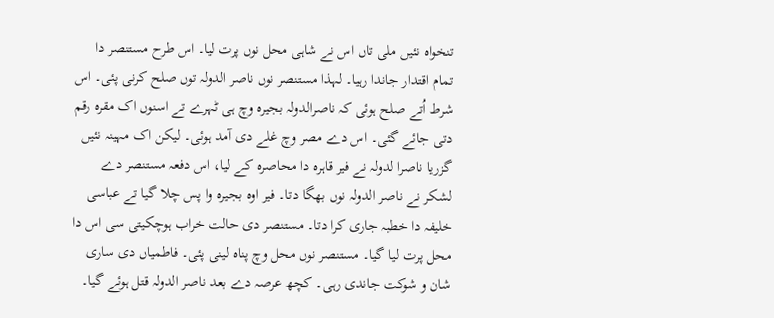تنخواہ نئيں ملی تاں اس نے شاہی محل نوں پرت لیا۔ اس طرح مستنصر دا تمام اقتدار جاندا رہیا۔ لہذا مستنصر نوں ناصر الدولہ توں صلح کرنی پئی۔ اس شرط اُتے صلح ہوئی کہ ناصرالدولہ بجیرہ وچ ہی ٹہرے تے اسنوں اک مقرہ رقم دتی جائے گئی۔ اس دے مصر وچ غلے دی آمد ہوئی۔ لیکن اک مہینہ نئيں گزریا ناصرا لدولہ نے فیر قاہرہ دا محاصرہ کے لیا، اس دفعہ مستنصر دے لشکر نے ناصر الدولہ نوں بھگا دتا۔ فیر اوہ بجیرہ وا پس چلا گیا تے عباسی خلیفہ دا خطبہ جاری کرا دتا۔ مستنصر دی حالت خراب ہوچکيتی سی اس دا محل پرت لیا گیا۔ مستنصر نوں محل وچ پناہ لینی پئی۔ فاطمیاں دی ساری شان و شوکت جاندی رہی۔ کچھ عرصہ دے بعد ناصر الدولہ قتل ہوئے گیا۔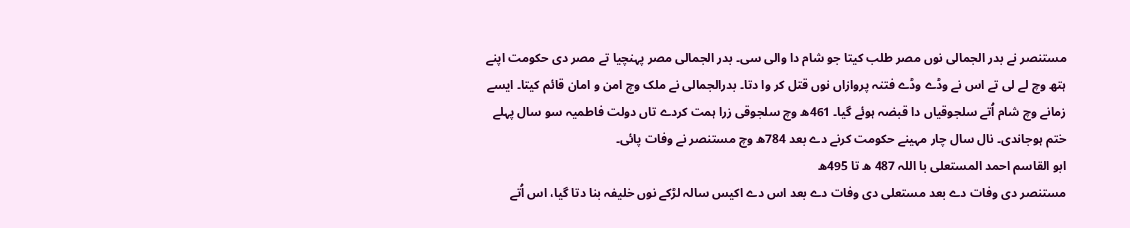مستنصر نے بدر الجمالی نوں مصر طلب کيتا جو شام دا والی سی۔ بدر الجمالی مصر پہنچیا تے مصر دی حکومت اپنے ہتھ وچ لے لی تے اس نے وڈے وڈے فتنہ پروازاں نوں قتل کر وا دتا۔ بدرالجمالی نے ملک وچ امن و امان قائم کيتا۔ ايسے زمانے وچ شام اُتے سلجوقیاں دا قبضہ ہوئے گیا۔ 461ھ وچ سلجوقی زرا ہمت کردے تاں دولت فاطمیہ سو سال پہلے ختم ہوجاندی۔ نال سال چار مہینے حکومت کرنے دے بعد 784ھ وچ مستنصر نے وفات پائی۔
ابو القاسم احمد المستعلی با اللہ 487 ھ تا 495ھ
مستنصر دی وفات دے بعد مستعلی دی وفات دے بعد اس دے اکیس سالہ لڑکے نوں خلیفہ بنا دتا گیا، اس اُتے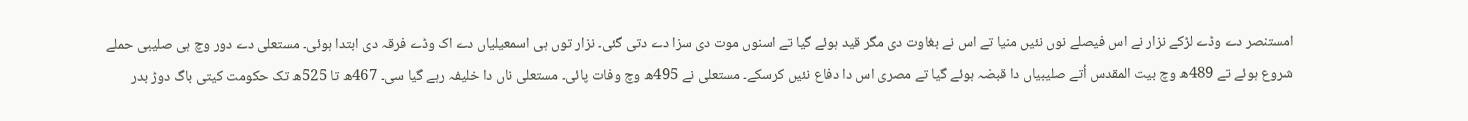امستنصر دے وڈے لڑکے نزار نے اس فیصلے نوں نئيں منیا تے اس نے بغاوت دی مگر قید ہوئے گیا تے اسنوں موت دی سزا دے دتی گئی۔ نزار توں ہی اسمعیلیاں دے اک وڈے فرقہ دی ابتدا ہوئی۔ مستعلی دے دور وچ ہی صلیبی حملے شروع ہوئے تے 489ھ وچ بیت المقدس اُتے صلیبیاں دا قبضہ ہوئے گیا تے مصری اس دا دفاع نئيں کرسکے۔ مستعلی نے 495ھ وچ وفات پائی۔ مستعلی ناں دا خلیفہ رہے گیا سی۔ 467ھ تا 525ھ تک حکومت کیتی باگ دوڑ بدر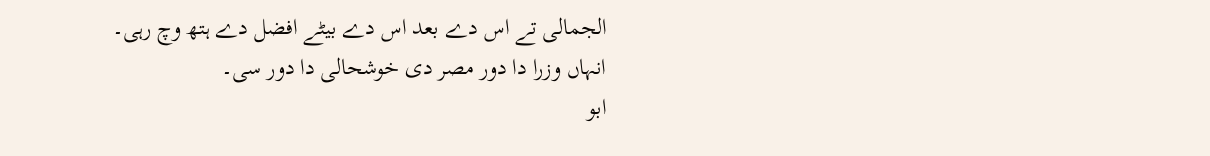الجمالی تے اس دے بعد اس دے بیٹے افضل دے ہتھ وچ رہی۔ انہاں وزرا دا دور مصر دی خوشحالی دا دور سی۔
ابو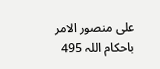علی منصور الامر باحکام اللہ 495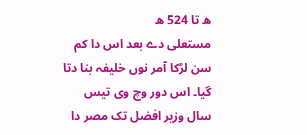ھ تا 524 ھ
مستعلی دے بعد اس دا کم سن لڑکا آمر نوں خلیفہ بنا دتا گیا۔ اس دور وچ وی تیس سال وزیر افضل تک مصر دا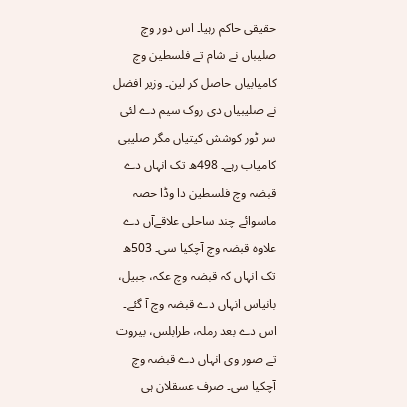حقیقی حاکم رہیا۔ اس دور وچ صلیباں نے شام تے فلسطین وچ کامیابیاں حاصل کر لین۔ وزیر افضل نے صلیبیاں دی روک سیم دے لئی سر ٹور کوشش کيتیاں مگر صلیبی کامیاب رہے۔ 498ھ تک انہاں دے قبضہ وچ فلسطین دا وڈا حصہ ماسوائے چند ساحلی علاقےآں دے علاوہ قبضہ وچ آچکيا سی۔ 503ھ تک انہاں کہ قبضہ وچ عکہ، جبیل، بانیاس انہاں دے قبضہ وچ آ گئے۔ اس دے بعد رملہ، طرابلس، بیروت تے صور وی انہاں دے قبضہ وچ آچکيا سی۔ صرف عسقلان ہی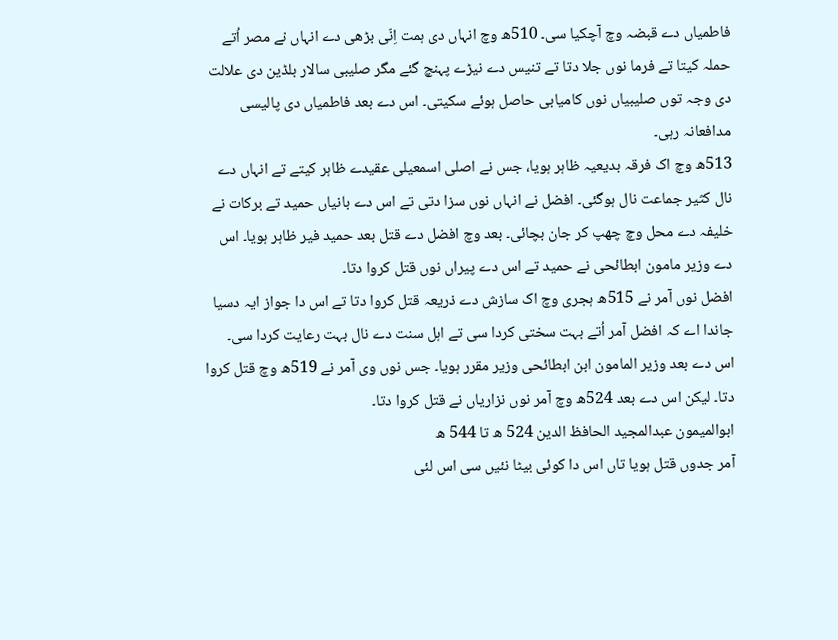فاطمیاں دے قبضہ وچ آچکيا سی۔ 510ھ وچ انہاں دی ہمت اِنّی بڑھی دے انہاں نے مصر اُتے حملہ کيتا تے فرما نوں جلا دتا تے تنیس دے نیڑے پہنچ گئے مگر صلیبی سالار بلڈین دی علالت دی وجہ توں صلیبیاں نوں کامیابی حاصل ہوئے سکيتی۔ اس دے بعد فاطمیاں دی پالیسی مدافعانہ رہی۔
513ھ وچ اک فرقہ بدیعیہ ظاہر ہويا، جس نے اصلی اسمعیلی عقیدے ظاہر کيتے تے انہاں دے نال کثیر جماعت نال ہوگئی۔ افضل نے انہاں نوں سزا دتی تے اس دے بانیاں حمید تے برکات نے خلیفہ دے محل وچ چھپ کر جان بچائی۔ بعد وچ افضل دے قتل بعد حمید فیر ظاہر ہويا۔ اس دے وزیر مامون ابطائحی نے حمید تے اس دے پیراں نوں قتل کروا دتا۔
افضل نوں آمر نے 515ھ ہجری وچ اک سازش دے ذریعہ قتل کروا دتا تے اس دا جواز ایہ دسیا جاندا اے کہ افضل آمر اُتے بہت سختی کردا سی تے اہل سنت دے نال بہت رعایت کردا سی۔ اس دے بعد وزیر المامون ابن ابطائحی وزیر مقرر ہويا۔ جس نوں وی آمر نے 519ھ وچ قتل کروا دتا۔ لیکن اس دے بعد 524ھ وچ آمر نوں نزاریاں نے قتل کروا دتا۔
ابوالمیمون عبدالمجید الحافظ الدین 524 ھ تا 544 ھ
آمر جدوں قتل ہويا تاں اس دا کوئی بیٹا نئيں سی اس لئی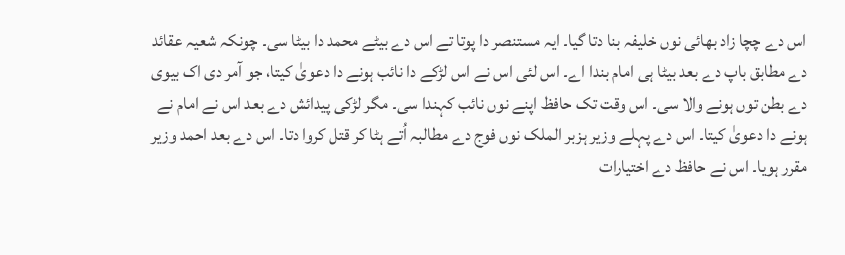اس دے چچا زاد بھائی نوں خلیفہ بنا دتا گیا۔ ایہ مستنصر دا پوتا تے اس دے بیٹے محمد دا بیٹا سی۔ چونکہ شعیہ عقائد دے مطابق باپ دے بعد بیٹا ہی امام بندا اے۔ اس لئی اس نے اس لڑکے دا نائب ہونے دا دعویٰ کيتا، جو آمر دی اک بیوی دے بطن توں ہونے والا سی۔ اس وقت تک حافظ اپنے نوں نائب کہندا سی۔ مگر لڑکی پیدائش دے بعد اس نے امام نے ہونے دا دعویٰ کيتا۔ اس دے پہلے وزیر ہزبر الملک نوں فوج دے مطالبہ اُتے ہٹا کر قتل کروا دتا۔ اس دے بعد احمد وزیر مقرر ہويا۔ اس نے حافظ دے اختیارات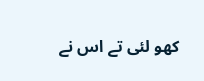کھو لئی تے اس نے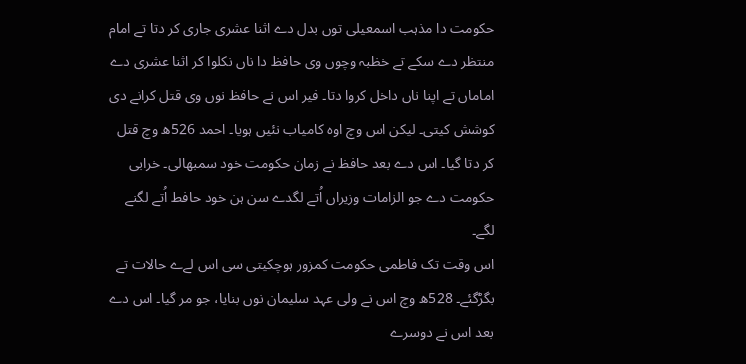حکومت دا مذہب اسمعیلی توں بدل دے اثنا عشری جاری کر دتا تے امام منتظر دے سکے تے خظبہ وچوں وی حافظ دا ناں نکلوا کر اثنا عشری دے اماماں تے اپنا ناں داخل کروا دتا۔ فیر اس نے حافظ نوں وی قتل کرانے دی کوشش کيتی۔ لیکن اس وچ اوہ کامیاب نئيں ہويا۔ احمد 526ھ وچ قتل کر دتا گیا۔ اس دے بعد حافظ نے زمان حکومت خود سمبھالی۔ خرابی حکومت دے جو الزامات وزیراں اُتے لگدے سن ہن خود حافط اُتے لگنے لگے۔
اس وقت تک فاطمی حکومت کمزور ہوچکيتی سی اس لےے حالات تے بگڑگئے۔ 528ھ وچ اس نے ولی عہد سلیمان نوں بنایا، جو مر گیا۔ اس دے بعد اس نے دوسرے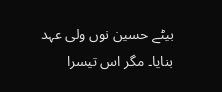بیٹے حسین نوں ولی عہد بنایا۔ مگر اس تیسرا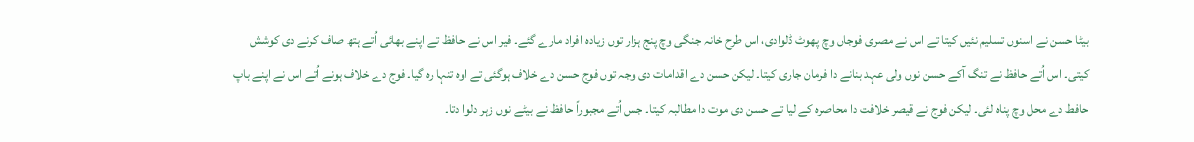بیٹا حسن نے اسنوں تسلیم نئيں کيتا تے اس نے مصری فوجاں وچ پھوٹ ڈلوادی، اس طرح خانہ جنگی وچ پنج ہزار توں زیادہ افراد مارے گئے۔ فیر اس نے حافظ تے اپنے بھائی اُتے ہتھ صاف کرنے دی کوشش کيتی۔ اس اُتے حافظ نے تنگ آکے حسن نوں ولی عہد بنانے دا فرمان جاری کيتا۔ لیکن حسن دے اقدامات دی وجہ توں فوج حسن دے خلاف ہوگئی تے اوہ تنہا رہ گیا۔ فوج دے خلاف ہونے اُتے اس نے اپنے باپ حافط دے محل وچ پناہ لئی۔ لیکن فوج نے قیصر خلافت دا محاصرہ کے لیا تے حسن دی موت دا مطالبہ کيتا۔ جس اُتے مجبوراً حافظ نے بیٹے نوں زہر دلوا دتا۔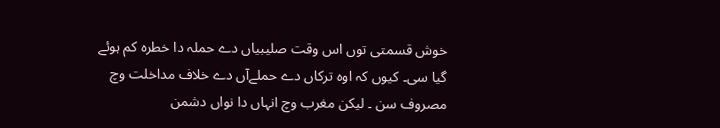خوش قسمتی توں اس وقت صلیبیاں دے حملہ دا خطرہ کم ہوئے گیا سی۔ کیوں کہ اوہ ترکاں دے حملےآں دے خلاف مداخلت وچ مصروف سن ۔ لیکن مغرب وچ انہاں دا نواں دشمن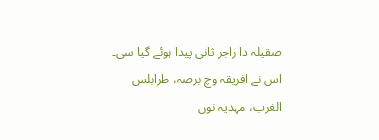صقیلہ دا راجر ثانی پیدا ہوئے گیا سی۔ اس نے افریقہ وچ برصہ، طرابلس الغرب، مہدیہ نوں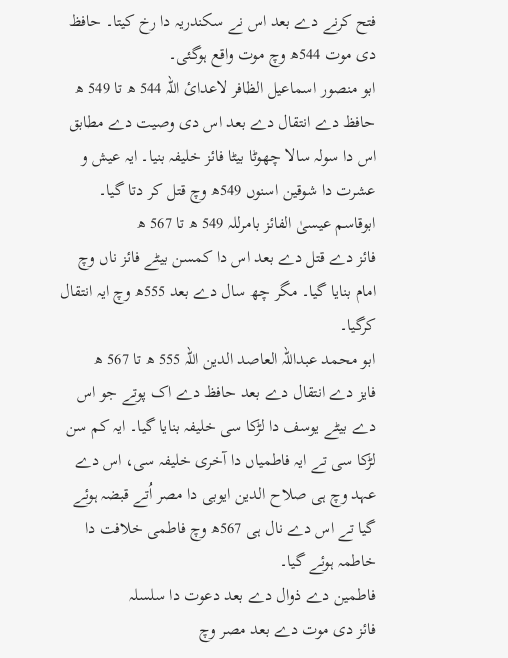فتح کرنے دے بعد اس نے سکندریہ دا رخ کيتا۔ حافظ دی موت 544ھ وچ موت واقع ہوگئی۔
ابو منصور اسماعیل الظافر لاعدائ اللہ 544 ھ تا 549 ھ
حافظ دے انتقال دے بعد اس دی وصیت دے مطابق اس دا سولہ سالا چھوٹا بیٹا فائز خلیفہ بنیا۔ ایہ عیش و عشرت دا شوقین اسنوں 549ھ وچ قتل کر دتا گیا۔
ابوقاسم عیسیٰ الفائز بامرللہ 549 ھ تا 567 ھ
فائز دے قتل دے بعد اس دا کمسن بیٹے فائز ناں وچ امام بنایا گیا۔ مگر چھ سال دے بعد 555ھ وچ ایہ انتقال کرگیا۔
ابو محمد عبداللہ العاصد الدین اللہ 555 ھ تا 567 ھ
فایز دے انتقال دے بعد حافظ دے اک پوتے جو اس دے بیٹے یوسف دا لڑکا سی خلیفہ بنایا گیا۔ ایہ کم سن لڑکا سی تے ایہ فاطمیاں دا آخری خلیفہ سی، اس دے عہد وچ ہی صلاح الدین ایوبی دا مصر اُتے قبضہ ہوئے گیا تے اس دے نال ہی 567ھ وچ فاطمی خلافت دا خاطمہ ہوئے گیا۔
فاطمین دے ذوال دے بعد دعوت دا سلسلہ
فائز دی موت دے بعد مصر وچ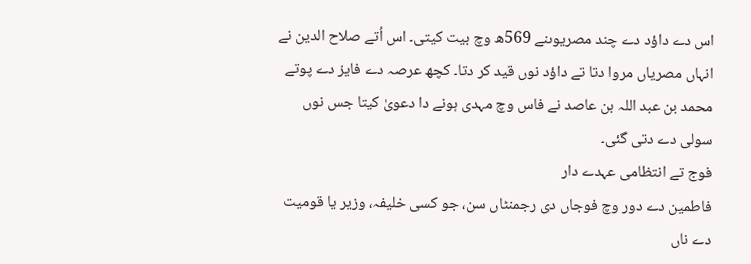اس دے داؤد دے چند مصریوںنے 569ھ وچ بیت کيتی۔ اس اُتے صلاح الدین نے انہاں مصریاں مروا دتا تے داؤد نوں قید کر دتا۔ کچھ عرصہ دے فایز دے پوتے محمد بن عبد اللہ بن عاصد نے فاس وچ مہدی ہونے دا دعویٰ کيتا جس نوں سولی دے دتی گئی۔
فوج تے انتظامی عہدے دار
فاطمین دے دور وچ فوجاں دی رجمنٹاں سن، جو کسی خلیفہ، وزیر یا قومیت دے ناں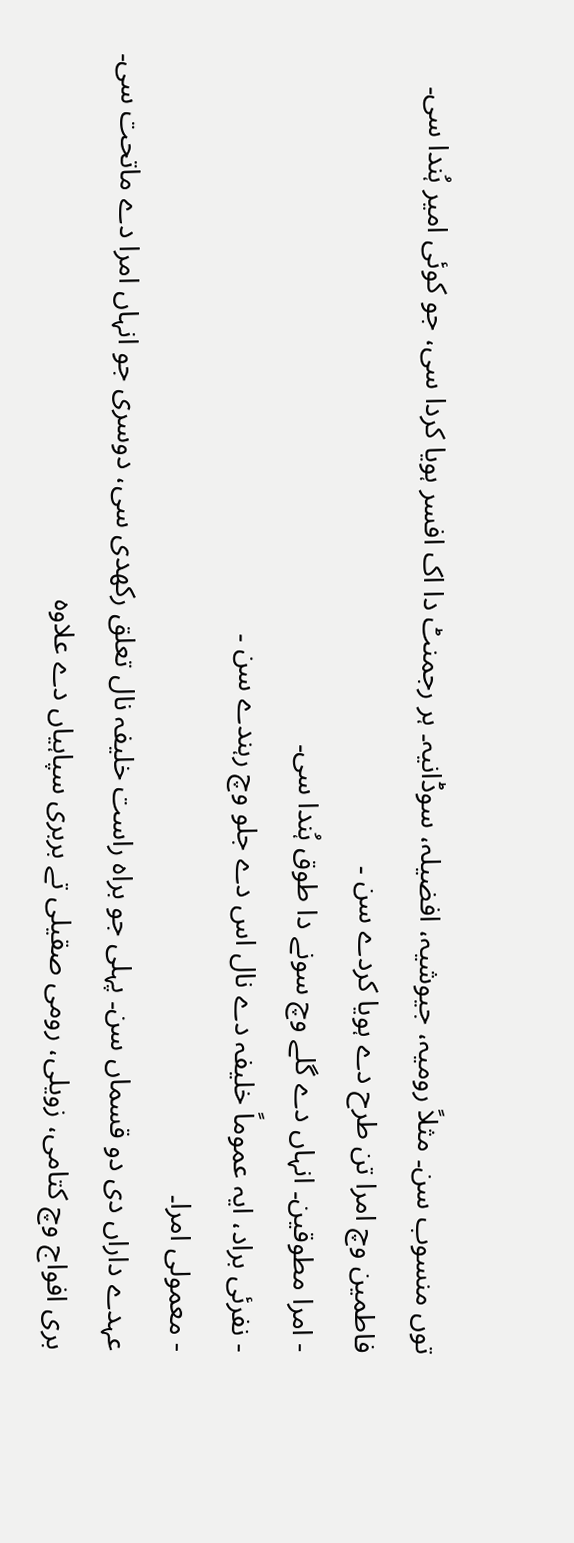توں منسوب سن۔ مثلاً رومیہ، جیوشیہ، افضیلہ، سوڈانیہ۔ ہر رجمنٹ دا اک افسر ہويا کردا سی، جو کوئی امیر ہُندا سی۔ فاطمین وچ امرا تن طرح دے ہويا کردے سن ۔
- امرا مطوقین۔ انہاں دے گلے وچ سونے دا طوق ہُندا سی۔
- نفرئی براد، ایہ عموماً خلیفہ دے نال اس دے جلو وچ رہندے سن ۔
- معمولی امرا۔
عہدے داراں دی دو قسماں سن۔ پہلی جو براہ راست خلیفہ نال تعلق رکھدی سی، دوسری جو انہاں امرا دے ماتحت سی۔
بری افواج وچ کتامی، زویلی، رومی صقیلی تے بربری سپاہیاں دے علاوہ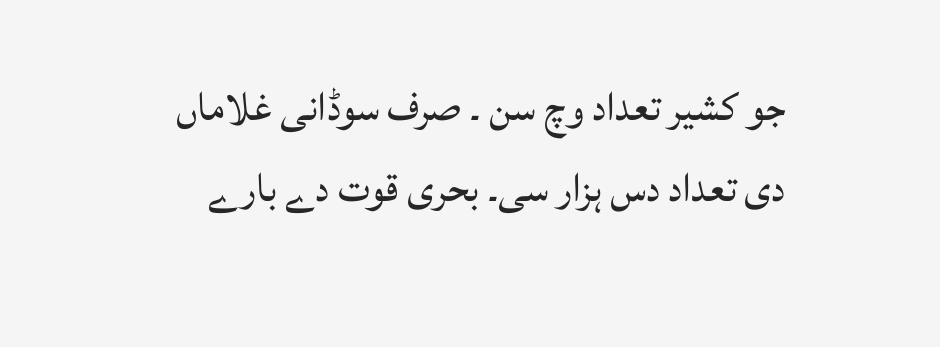جو کشیر تعداد وچ سن ۔ صرف سوڈانی غلاماں دی تعداد دس ہزار سی۔ بحری قوت دے بارے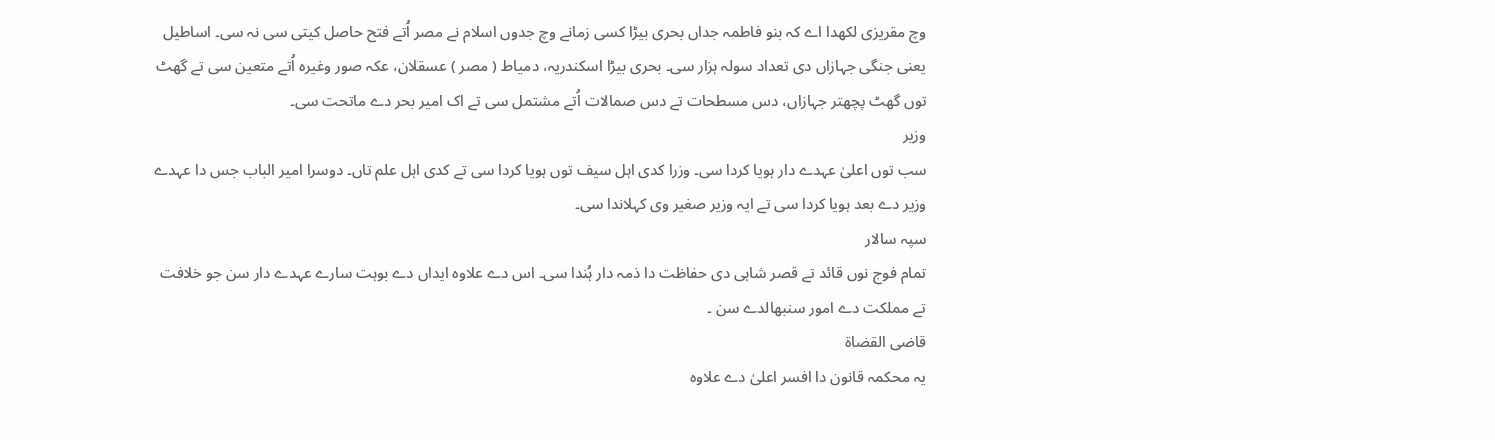وچ مقریزی لکھدا اے کہ بنو فاطمہ جداں بحری بیڑا کسی زمانے وچ جدوں اسلام نے مصر اُتے فتح حاصل کيتی سی نہ سی۔ اساطیل یعنی جنگی جہازاں دی تعداد سولہ ہزار سی۔ بحری بیڑا اسکندریہ، دمیاط ( مصر ) عسقلان، عکہ صور وغیرہ اُتے متعین سی تے گھٹ توں گھٹ پچھتر جہازاں، دس مسطحات تے دس صمالات اُتے مشتمل سی تے اک امیر بحر دے ماتحت سی۔
وزیر
سب توں اعلیٰ عہدے دار ہويا کردا سی۔ وزرا کدی اہل سیف توں ہويا کردا سی تے کدی اہل علم تاں۔ دوسرا امیر الباب جس دا عہدے وزیر دے بعد ہويا کردا سی تے ایہ وزیر صغیر وی کہلاندا سی۔
سپہ سالار
تمام فوج نوں قائد تے قصر شاہی دی حفاظت دا ذمہ دار ہُندا سی۔ اس دے علاوہ ایداں دے بوہت سارے عہدے دار سن جو خلافت تے مملکت دے امور سنبھالدے سن ۔
قاضی القضاۃ
یہ محکمہ قانون دا افسر اعلیٰ دے علاوہ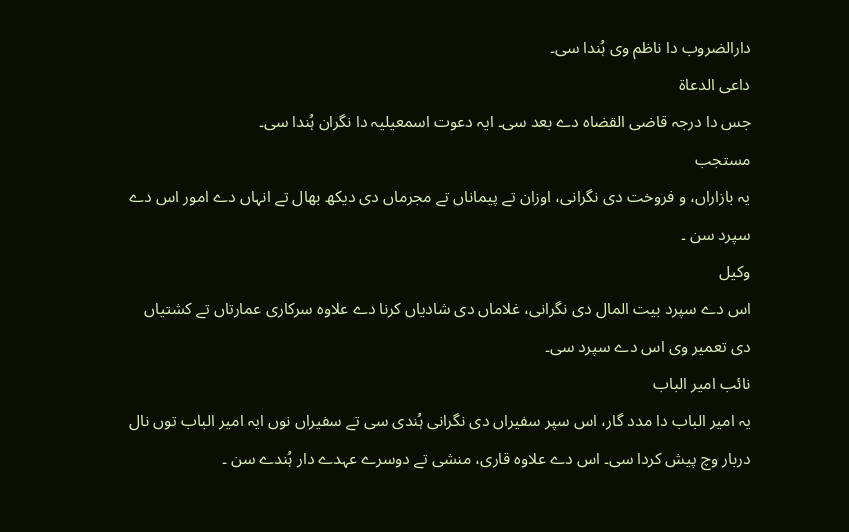دارالضروب دا ناظم وی ہُندا سی۔
داعی الدعاۃ
جس دا درجہ قاضی القضاہ دے بعد سی۔ ایہ دعوت اسمعیلیہ دا نگران ہُندا سی۔
مستجب
یہ بازاراں، و فروخت دی نگرانی، اوزان تے پیماناں تے مجرماں دی دیکھ بھال تے انہاں دے امور اس دے سپرد سن ۔
وکیل
اس دے سپرد بیت المال دی نگرانی، غلاماں دی شادیاں کرنا دے علاوہ سرکاری عمارتاں تے کشتیاں دی تعمیر وی اس دے سپرد سی۔
نائب امیر الباب
یہ امیر الباب دا مدد گار، اس سپر سفیراں دی نگرانی ہُندی سی تے سفیراں نوں ایہ امیر الباب توں نال دربار وچ پیش کردا سی۔ اس دے علاوہ قاری، منشی تے دوسرے عہدے دار ہُندے سن ۔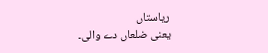ریاستاں
یعنی ضلعاں دے والی۔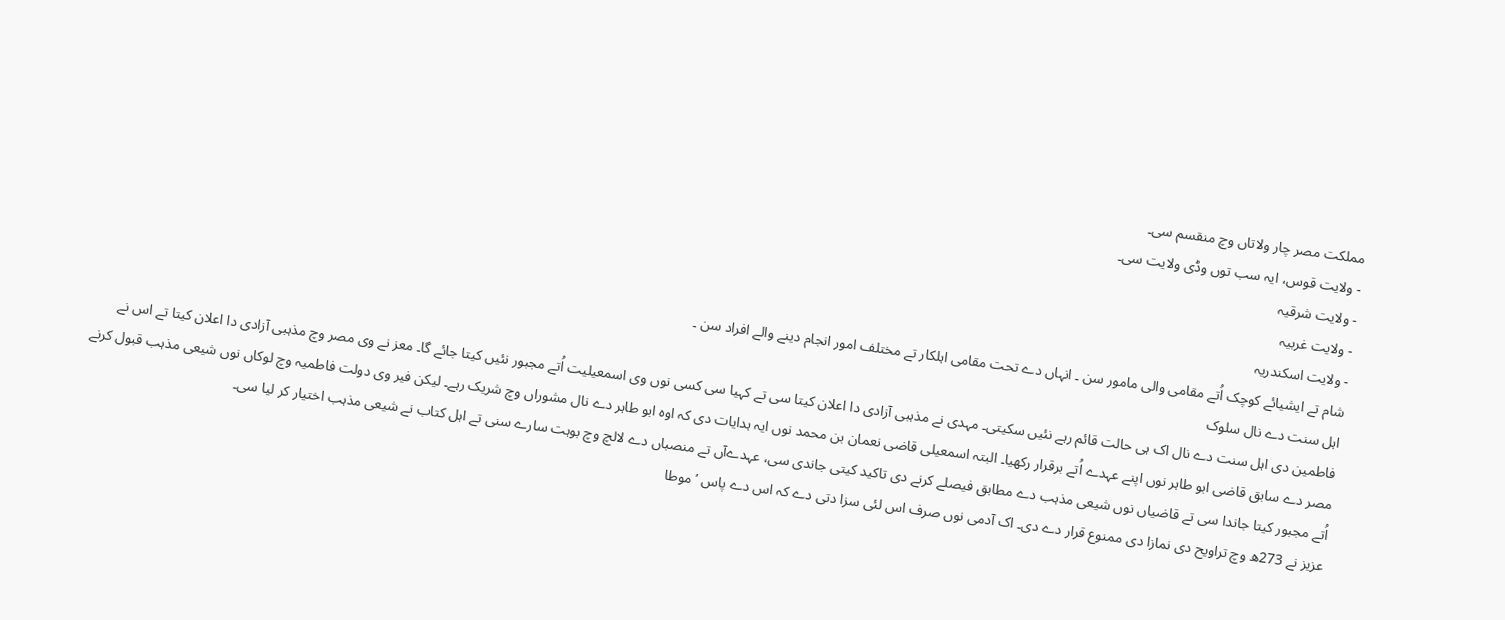مملکت مصر چار ولاتاں وچ منقسم سی۔
- ولایت قوس، ایہ سب توں وڈی ولایت سی۔
- ولایت شرقیہ
- ولایت غربیہ
- ولایت اسکندریہ
شام تے ایشیائے کوچک اُتے مقامی والی مامور سن ۔ انہاں دے تحت مقامی اہلکار تے مختلف امور انجام دینے والے افراد سن ۔
اہل سنت دے نال سلوک
فاطمین دی اہل سنت دے نال اک ہی حالت قائم رہے نئيں سکيتی۔ مہدی نے مذہبی آزادی دا اعلان کيتا سی تے کہیا سی کسی نوں وی اسمعیلیت اُتے مجبور نئيں کيتا جائے گا۔ معز نے وی مصر وچ مذہبی آزادی دا اعلان کيتا تے اس نے مصر دے سابق قاضی ابو طاہر نوں اپنے عہدے اُتے برقرار رکھیا۔ البتہ اسمعیلی قاضی نعمان بن محمد نوں ایہ ہدایات دی کہ اوہ ابو طاہر دے نال مشوراں وچ شریک رہے۔ لیکن فیر وی دولت فاطمیہ وچ لوکاں نوں شیعی مذہب قبول کرنے اُتے مجبور کيتا جاندا سی تے قاضیاں نوں شیعی مذہب دے مطابق فیصلے کرنے دی تاکید کيتی جاندی سی، عہدےآں تے منصباں دے لالچ وچ بوہت سارے سنی تے اہل کتاب نے شیعی مذہب اختیار کر ليا سی۔
عزیز نے 273ھ وچ تراویح دی نمازا دی ممنوع قرار دے دی۔ اک آدمی نوں صرف اس لئی سزا دتی دے کہ اس دے پاس ’ موطا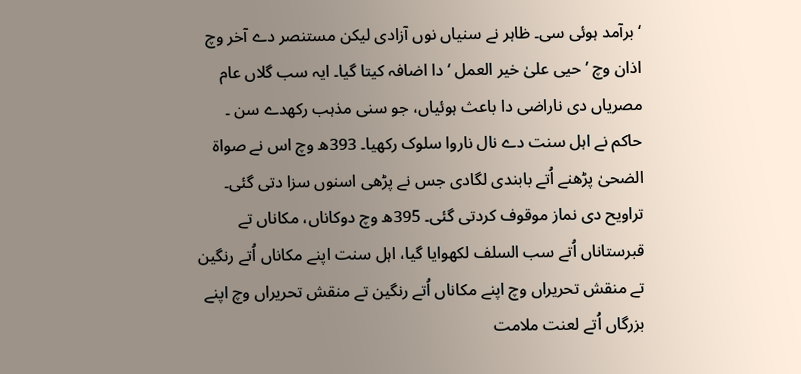‘ برآمد ہوئی سی۔ ظاہر نے سنیاں نوں آزادی لیکن مستنصر دے آخر وچ اذان وچ ’ حیی علیٰ خیر العمل ‘ دا اضافہ کيتا گیا۔ ایہ سب گلاں عام مصریاں دی ناراضی دا باعث ہوئیاں، جو سنی مذہب رکھدے سن ۔
حاکم نے اہل سنت دے نال ناروا سلوک رکھیا۔ 393ھ وچ اس نے صواۃ الضحیٰ پڑھنے اُتے بابندی لگادی جس نے پڑھی اسنوں سزا دتی گئی۔ تراویح دی نماز موقوف کردتی گئی۔ 395ھ وچ دوکاناں، مکاناں تے قبرستاناں اُتے سب السلف لکھوایا گیا، اہل سنت اپنے مکاناں اُتے رنگین تے منقش تحریراں وچ اپنے مکاناں اُتے رنگین تے منقش تحریراں وچ اپنے بزرگاں اُتے لعنت ملامت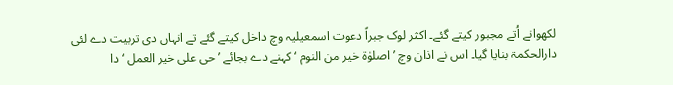لکھوانے اُتے مجبور کيتے گئے۔ اکثر لوک جبراً دعوت اسمعیلیہ وچ داخل کيتے گئے تے انہاں دی تربیت دے لئی دارالحکمۃ بنایا گیا۔ اس نے اذان وچ ’ اصلوٰۃ خیر من النوم ‘ کہنے دے بجائے ’ حی علی خیر العمل ‘ دا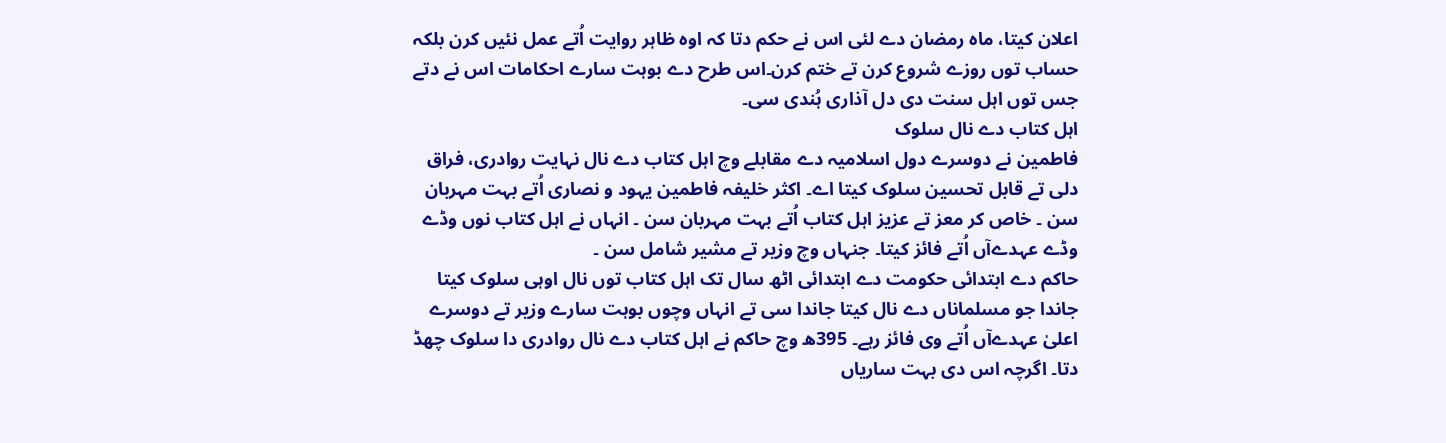اعلان کيتا، ماہ رمضان دے لئی اس نے حکم دتا کہ اوہ ظاہر روایت اُتے عمل نئيں کرن بلکہ حساب توں روزے شروع کرن تے ختم کرن۔اس طرح دے بوہت سارے احکامات اس نے دتے جس توں اہل سنت دی دل آذاری ہُندی سی۔
اہل کتاب دے نال سلوک
فاطمین نے دوسرے دول اسلامیہ دے مقابلے وچ اہل کتاب دے نال نہایت روادری، فراق دلی تے قابل تحسین سلوک کيتا اے۔ اکثر خلیفہ فاطمین یہود و نصاری اُتے بہت مہربان سن ۔ خاص کر معز تے عزیز اہل کتاب اُتے بہت مہربان سن ۔ انہاں نے اہل کتاب نوں وڈے وڈے عہدےآں اُتے فائز کيتا۔ جنہاں وچ وزیر تے مشیر شامل سن ۔
حاکم دے ابتدائی حکومت دے ابتدائی اٹھ سال تک اہل کتاب توں نال اوہی سلوک کيتا جاندا جو مسلماناں دے نال کيتا جاندا سی تے انہاں وچوں بوہت سارے وزیر تے دوسرے اعلیٰ عہدےآں اُتے وی فائز رہے۔ 395ھ وچ حاکم نے اہل کتاب دے نال روادری دا سلوک چھڈ دتا۔ اگرچہ اس دی بہت ساریاں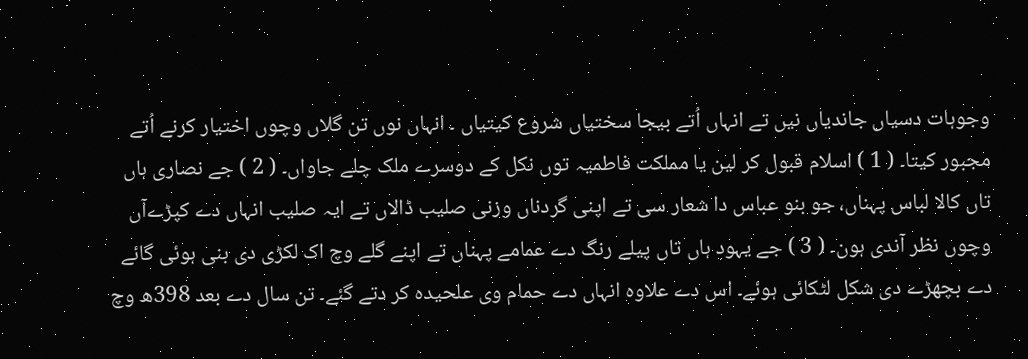وجوہات دسیاں جاندیاں نيں تے انہاں اُتے بیجا سختیاں شروع کيتیاں ۔ انہاں نوں تن گلاں وچوں اختیار کرنے اُتے مجبور کيتا۔ ( 1 ) اسلام قبول کر لین یا مملکت فاطمیہ توں نکل کے دوسرے ملک چلے جاواں۔ ( 2 ) جے نصاری ہاں تاں کالا لباس پہناں، جو بنو عباس دا شعار سی تے اپنی گردناں وزنی صلیب ڈالاں تے ایہ صلیب انہاں دے کپڑےآں وچوں نظر آندی ہون۔ ( 3 ) جے یہود ہاں تاں پیلے رنگ دے عمامے پہناں تے اپنے گلے وچ اک لکڑی دی بنی ہوئی گائے دے بچھڑے دی شکل لٹکائی ہوئے۔ اس دے علاوہ انہاں دے حمام وی علحیدہ کر دتے گئے۔ تن سال دے بعد 398ھ وچ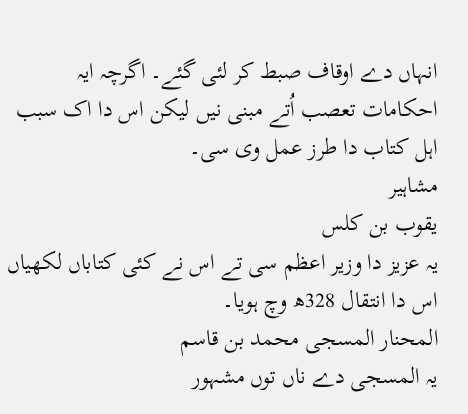انہاں دے اوقاف صبط کر لئی گئے۔ اگرچہ ایہ احکامات تعصب اُتے مبنی نيں لیکن اس دا اک سبب اہل کتاب دا طرز عمل وی سی۔
مشاہیر
یقوب بن کلس
یہ عزیز دا وزیر اعظم سی تے اس نے کئی کتاباں لکھياں اس دا انتقال 328ھ وچ ہويا۔
المحنار المسجی محمد بن قاسم
یہ المسجی دے ناں توں مشہور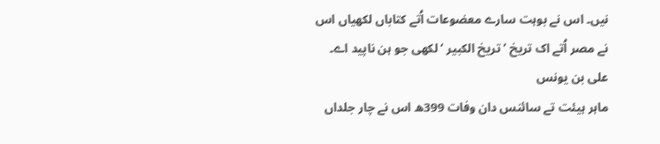نيں۔ اس نے بوہت سارے معضوعات اُتے کتاباں لکھياں اس نے مصر اُتے اک تریخ ’ تریخ الکبیر ‘ لکھی جو ہن ناپید اے۔
علی بن یونس
ماہر ہیئت تے سائنس دان وفات 399ھ اس نے چار جلداں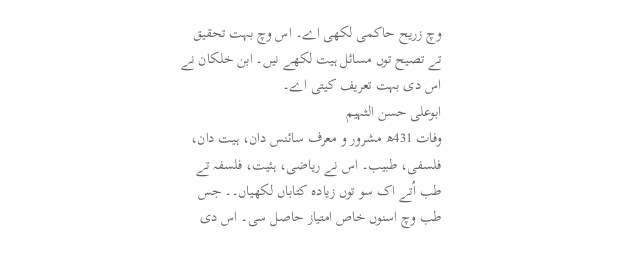وچ زریح حاکمی لکھی اے۔ اس وچ بہت تحقیق تے تصیح توں مسائل ہیت لکھے نيں۔ ابن خلکان نے اس دی بہت تعریف کيتی اے۔
ابوعلی حسن الثہیم
وفات 431ھ مشرور و معرف سائنس دان، ہیت دان، فلسفی، طبیب۔ اس نے ریاضی، ہئیت، فلسفہ تے طب اُتے اک سو توں زیادہ کتاباں لکھياں۔۔ جس طب وچ اسنوں خاص امتیاز حاصل سی۔ اس دی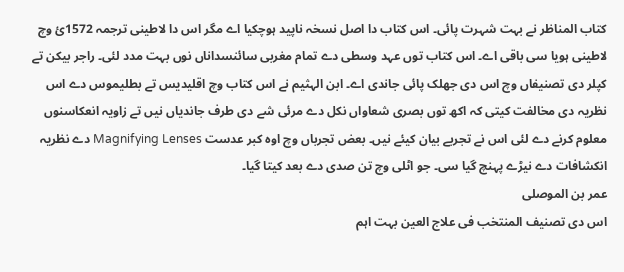کتاب المناظر نے بہت شہرت پائی۔ اس کتاب دا اصل نسخہ ناپید ہوچکيا اے مگر اس دا لاطینی ترجمہ 1572ئ وچ لاطینی ہويا سی باقی اے۔ اس کتاب توں عہد وسطی دے تمام مغربی سائنسداناں نوں بہت مدد لئی۔ راجر بیکن تے کپلر دی تصنیفاں وچ اس دی جھلک پائی جاندی اے۔ ابن الہثیم نے اس کتاب وچ اقلیدیس تے بطلیموس دے اس نظریہ دی مخالفت کيتی کہ اکھ توں بصری شعاواں نکل دے مرئی شے دی طرف جاندیاں نيں تے زاویہ انعکاسنوں معلوم کرنے دے لئی اس نے تجربے بیان کیئے نيں۔ بعض تجرباں وچ اوہ کبر عدست Magnifying Lenses دے نظریہ انکشافات دے نیڑے پہنچ گیا سی۔ جو اٹلی وچ تن صدی دے بعد کيتا گیا۔
عمر بن الموصلی
اس دی تصنیف المنتخب فی علاج العین بہت اہم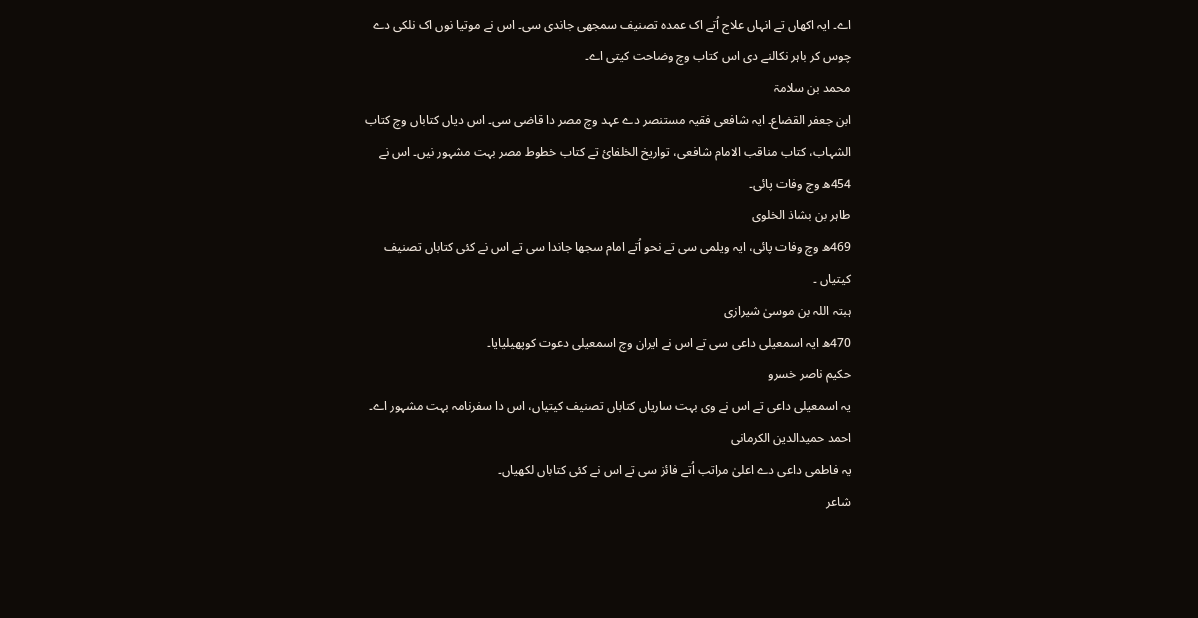اے۔ ایہ اکھاں تے انہاں علاج اُتے اک عمدہ تصنیف سمجھی جاندی سی۔ اس نے موتیا نوں اک نلکی دے چوس کر باہر نکالنے دی اس کتاب وچ وضاحت کيتی اے۔
محمد بن سلامۃ
ابن جعفر القضاع۔ ایہ شافعی فقیہ مستنصر دے عہد وچ مصر دا قاضی سی۔ اس دیاں کتاباں وچ کتاب الشہاب، کتاب مناقب الامام شافعی، تواریخ الخلفائ تے کتاب خطوط مصر بہت مشہور نيں۔ اس نے 454ھ وچ وفات پائی۔
طاہر بن بشاذ الخلوی
469ھ وچ وفات پائی، ایہ ویلمی سی تے نحو اُتے امام سجھا جاندا سی تے اس نے کئی کتاباں تصنیف کيتیاں ۔
ہبتہ اللہ بن موسیٰ شیرازی
470ھ ایہ اسمعیلی داعی سی تے اس نے ایران وچ اسمعیلی دعوت کوپھیلیایا۔
حکیم ناصر خسرو
یہ اسمعیلی داعی تے اس نے وی بہت ساریاں کتاباں تصنیف کيتیاں، اس دا سفرنامہ بہت مشہور اے۔
احمد حمیدالدین الکرمانی
یہ فاطمی داعی دے اعلیٰ مراتب اُتے فائز سی تے اس نے کئی کتاباں لکھياں۔
شاعر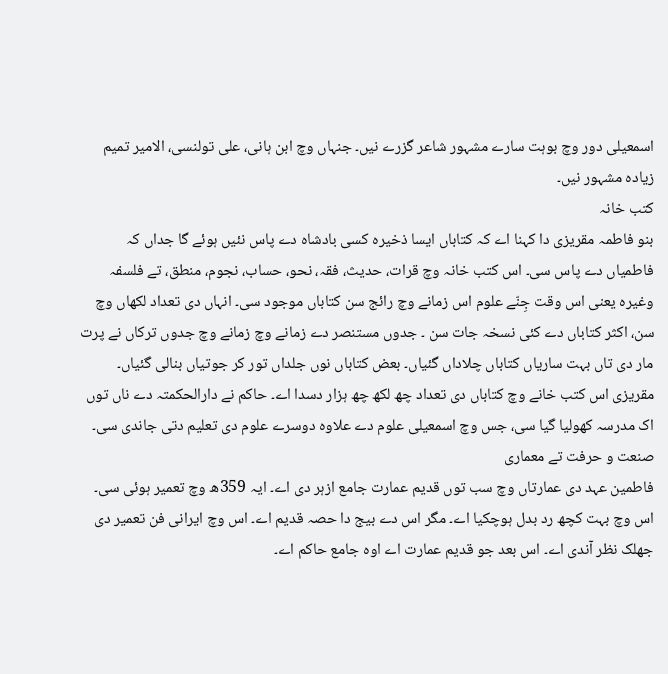اسمعیلی دور وچ بوہت سارے مشہور شاعر گزرے نيں۔ جنہاں وچ ابن ہانی، علی تولنسی، الامیر تمیم زیادہ مشہور نيں۔
کتب خانہ
بنو فاطمہ مقریزی دا کہنا اے کہ کتاباں ایسا ذخیرہ کسی بادشاہ دے پاس نئيں ہوئے گا جداں کہ فاطمیاں دے پاس سی۔ اس کتب خانہ وچ قرات، حدیث، فقہ، نحو، حساب، نجوم، منطق، تے فلسفہ وغیرہ یعنی اس وقت جِنّے علوم اس زمانے وچ رائج سن کتاباں موجود سی۔ انہاں دی تعداد لکھاں وچ سن، اکثر کتاباں دے کئی نسخہ جات سن ۔ جدوں مستنصر دے زمانے وچ زمانے وچ جدوں ترکاں نے پرت مار دی تاں بہت ساریاں کتاباں چلاداں گئياں۔ بعض کتاباں نوں جلداں تور کر جوتیاں بنالی گئياں۔ مقریزی اس کتب خانے وچ کتاباں دی تعداد چھ لکھ چھ ہزار دسدا اے۔ حاکم نے دارالحکمتہ دے ناں توں اک مدرسہ کھولیا گیا سی، جس وچ اسمعیلی علوم دے علاوہ دوسرے علوم دی تعلیم دتی جاندی سی۔
صنعت و حرفت تے معماری
فاطمین عہد دی عمارتاں وچ سب توں قدیم عمارت جامع ازہر دی اے۔ ایہ 359ھ وچ تعمیر ہوئی سی۔ اس وچ بہت کچھ رد بدل ہوچکيا اے۔ مگر اس دے بیج دا حصہ قدیم اے۔ اس وچ ایرانی فن تعمیر دی جھلک نظر آندی اے۔ اس بعد جو قدیم عمارت اے اوہ جامع حاکم اے۔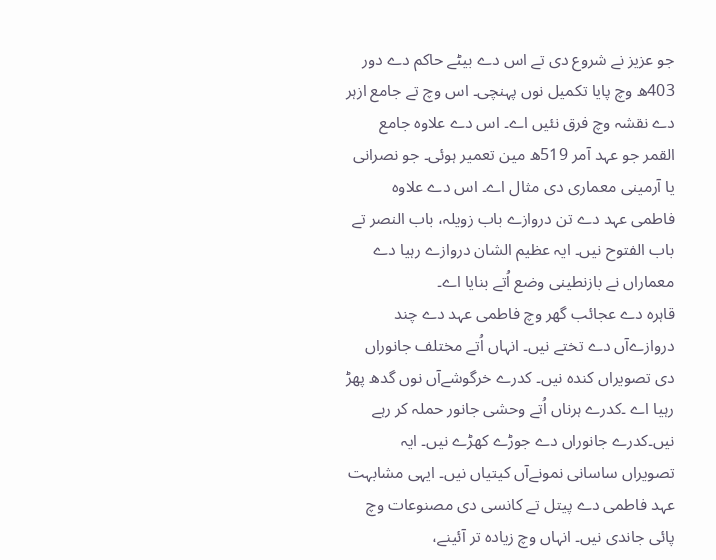جو عزیز نے شروع دی تے اس دے بیٹے حاکم دے دور 403ھ وچ پایا تکمیل نوں پہنچی۔ اس وچ تے جامع ازہر دے نقشہ وچ فرق نئيں اے۔ اس دے علاوہ جامع القمر جو عہد آمر 519ھ مین تعمیر ہوئی۔ جو نصرانی یا آرمینی معماری دی مثال اے۔ اس دے علاوہ فاطمی عہد دے تن دروازے باب زویلہ، باب النصر تے باب الفتوح نيں۔ ایہ عظیم الشان دروازے رہیا دے معماراں نے بازنطینی وضع اُتے بنایا اے۔
قاہرہ دے عجائب گھر وچ فاطمی عہد دے چند دروازےآں دے تختے نيں۔ انہاں اُتے مختلف جانوراں دی تصویراں کندہ نيں۔ کدرے خرگوشےآں نوں گدھ پھڑ رہیا اے ۔کدرے ہرناں اُتے وحشی جانور حملہ کر رہے نيں۔کدرے جانوراں دے جوڑے کھڑے نيں۔ ایہ تصویراں ساسانی نمونےآں کيتیاں نيں۔ ایہی مشابہت عہد فاطمی دے پیتل تے کانسی دی مصنوعات وچ پائی جاندی نيں۔ انہاں وچ زیادہ تر آئینے،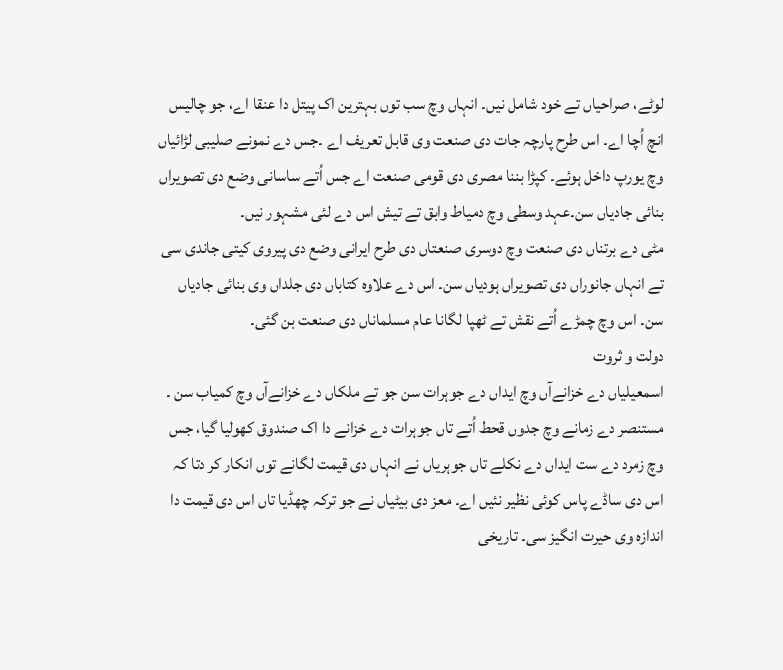لوٹے، صراحیاں تے خود شامل نيں۔ انہاں وچ سب توں بہترین اک پیتل دا عنقا اے، جو چالیس انچ اُچا اے۔ اس طرح پارچہ جات دی صنعت وی قابل تعریف اے ۔جس دے نمونے صلیبی لڑائیاں وچ یورپ داخل ہوئے۔ کپڑا بننا مصری دی قومی صنعت اے جس اُتے ساسانی وضع دی تصویراں بنائی جادیاں سن۔عہد وسطی وچ دمیاط وابق تے تیش اس دے لئی مشہور نيں۔
مٹی دے برتناں دی صنعت وچ دوسری صنعتاں دی طرح ایرانی وضع دی پیروی کيتی جاندی سی تے انہاں جانوراں دی تصویراں ہودیاں سن۔ اس دے علاوہ کتاباں دی جلداں وی بنائی جادیاں سن۔ اس وچ چمڑے اُتے نقش تے ٹھپا لگانا عام مسلماناں دی صنعت بن گئی۔
دولت و ثروت
اسمعیلیاں دے خزانےآں وچ ایداں دے جوہرات سن جو تے ملکاں دے خزانےآں وچ کمیاب سن ۔ مستنصر دے زمانے وچ جدوں قحط اُتے تاں جوہرات دے خزانے دا اک صندوق کھولیا گیا، جس وچ زمرد دے ست ایداں دے نکلے تاں جوہریاں نے انہاں دی قیمت لگانے توں انکار کر دتا کہ اس دی ساڈے پاس کوئی نظیر نئيں اے۔ معز دی بیٹیاں نے جو ترکہ چھڈیا تاں اس دی قیمت دا اندازہ وی حیرت انگیز سی۔ تاریخی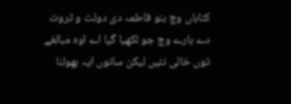کتاباں وچ بنو فاطمہ دی دولت و ثروت دے بارے وچ جو لکھیا گیا اے اوہ مبالغے توں خالی نئيں لیکن سانوں ایہ بھولنا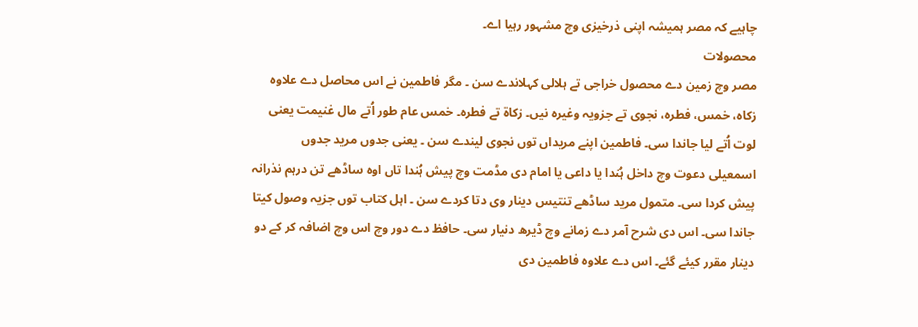چاہیے کہ مصر ہمیشہ اپنی ذرخیزی وچ مشہور رہیا اے۔
محصولات
مصر وچ زمین دے محصول خراجی تے ہلالی کہلاندے سن ۔ مگر فاطمین نے اس محاصل دے علاوہ زکاہ، خمس، فطرہ، نجوی تے جزویہ وغیرہ نيں۔ زکاۃ تے فطرہ۔ خمس عام طور اُتے مال غنیمت یعنی لوت اُتے لیا جاندا سی۔ فاطمین اپنے مریداں توں نجوی لیندے سن ۔ یعنی جدوں مرید جدوں اسمعیلی دعوت وچ داخل ہُندا یا داعی یا امام دی مڈمت وچ پیش ہُندا تاں اوہ ساڈھے تن درہم نذرانہ پیش کردا سی۔ متمول مرید ساڈھے تنتیس دینار وی دتا کردے سن ۔ اہل کتاب توں جزیہ وصول کيتا جاندا سی۔ اس دی شرح آمر دے زمانے وچ ڈیرھ دنیار سی۔ حافظ دے دور وچ اس وچ اضافہ کر کے دو دینار مقرر کیئے گئے۔ اس دے علاوہ فاطمین دی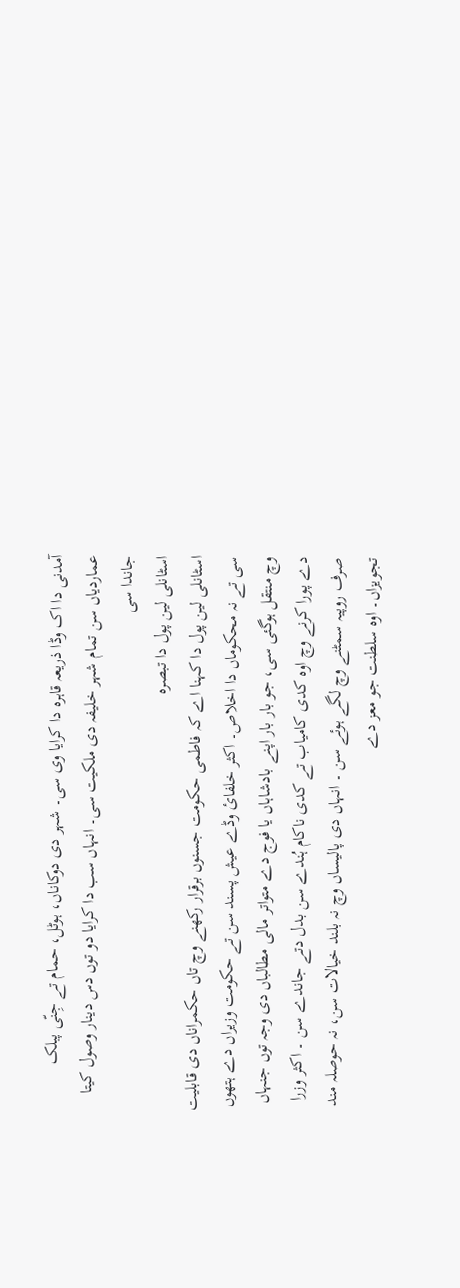آمدنی دا اک وڈا ذریعہ قاہرہ دا کرایا وی سی۔ شہر دی دوکاناں، ہوٹل، حمام تے جِنّی پبلک عماردیاں سن تمام شہر خلیفہ دی ملکیت سی۔ انہاں سب دا کرایا دو توں دس دینار وصول کيتا جاندا سی
اسٹانلی لین پول دا تبصرہ
اسٹانلی لین پول دا کہنا اے کہ فاطمی حکومت جسنوں برقرار رکھنے وچ تاں حکمراناں دی قابلیت سی تے نہ محکوماں دا اخلاص۔ اکثر خلفائ وڈے عیش پسند سن تے حکومت وزیراں دے ہتھوں وچ منتقل ہوگئی سی، جو بار بار اپنے بادشاہاں یا فوج دے متواتر مالی مطالباں دی وجہ توں جنہاں دے پورا کرنے وچ اوہ کدی کامیاب تے کدی ناکام ہُندے سن بدل دتے جاندے سن ۔ اکثر وزرا صرف روپیہ سمٹنے وچ لگے ہوئے سن ۔ انہاں دی پالیساں وچ نہ بلند خیالات سن، نہ حوصلہ مند تجویزاں۔ اوہ سلطنت جو معز دے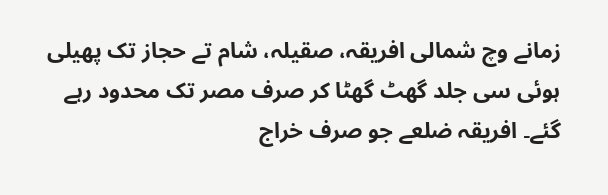زمانے وچ شمالی افریقہ، صقیلہ، شام تے حجاز تک پھیلی ہوئی سی جلد گھٹ گھٹا کر صرف مصر تک محدود رہے گئے۔ افریقہ ضلعے جو صرف خراج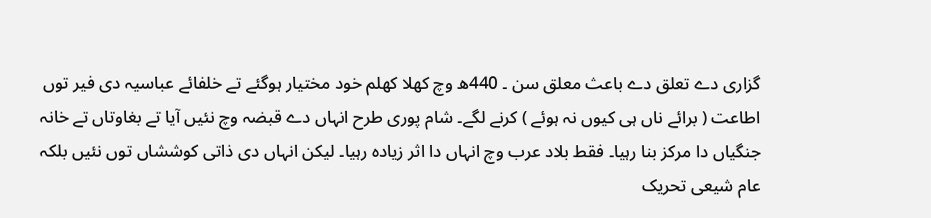گزاری دے تعلق دے باعث معلق سن ۔ 440ھ وچ کھلا کھلم خود مختیار ہوگئے تے خلفائے عباسیہ دی فیر توں اطاعت ( برائے ناں ہی کیوں نہ ہوئے ) کرنے لگے۔ شام پوری طرح انہاں دے قبضہ وچ نئيں آیا تے بغاوتاں تے خانہ جنگیاں دا مرکز بنا رہیا۔ فقط بلاد عرب وچ انہاں دا اثر زیادہ رہیا۔ لیکن انہاں دی ذاتی کوششاں توں نئيں بلکہ عام شیعی تحریک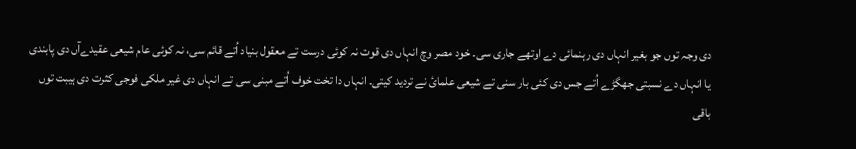دی وجہ توں جو بغیر انہاں دی رہنمائی دے اوتھے جاری سی۔ خود مصر وچ انہاں دی قوت نہ کوئی درست تے معقول بنیاد اُتے قائم سی، نہ کوئی عام شیعی عقیدےآں دی پابندی یا انہاں دے نسبتی جھگڑے اُتے جس دی کئی بار سنی تے شیعی علمائ نے تردید کيتی۔ انہاں دا تخت خوف اُتے مبنی سی تے انہاں دی غیر ملکی فوجی کثرت دی ہیبت توں باقی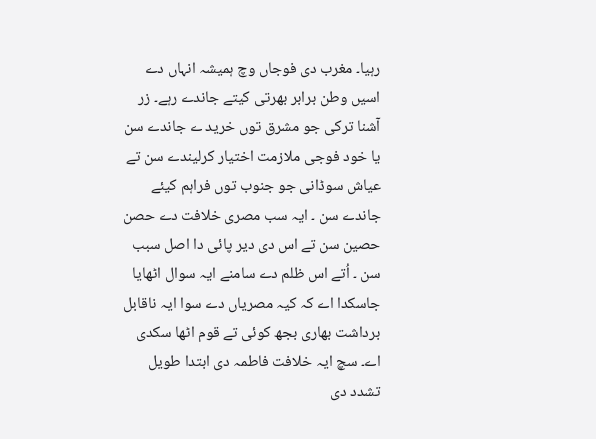رہیا۔ مغرب دی فوجاں وچ ہمیشہ انہاں دے اسيں وطن برابر بھرتی کيتے جاندے رہے۔ زر آشنا ترکی جو مشرق توں خرید ے جاندے سن یا خود فوجی ملازمت اختیار کرلیندے سن تے عیاش سوڈانی جو جنوب توں فراہم کیئے جاندے سن ۔ ایہ سب مصری خلافت دے حصن حصین سن تے اس دی دیر پائی دا اصل سبب سن ۔ اُتے اس ظلم دے سامنے ایہ سوال اٹھایا جاسکدا اے کہ کیہ مصریاں دے سوا ایہ ناقابل برداشت بھاری بجھ کوئی تے قوم اٹھا سکدی اے۔ سچ ایہ خلافت فاطمہ دی ابتدا طویل تشدد دی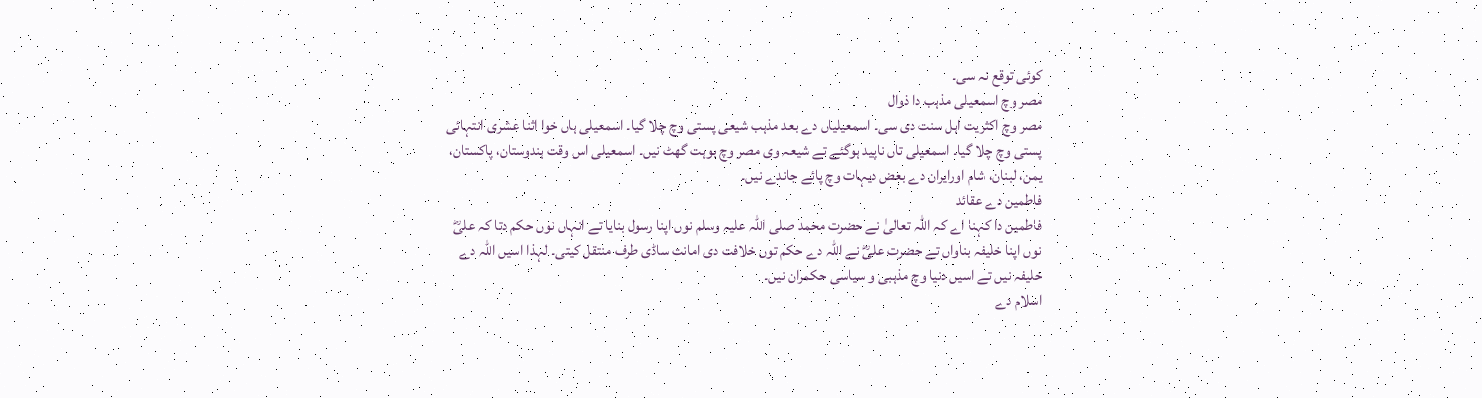کوئی توقع نہ سی۔
مصر وچ اسمعیلی مذہب دا ذوال
مصر وچ اکثریت اہل سنت دی سی۔ اسمعیلیاں دے بعد مذہب شیعی پستی وچ چلا گیا۔ اسمعیلی ہاں خوا اثنا عشری انتہائی پستی وچ چلا گیا۔ اسمعیلی تاں ناپید ہوگئے تے شیعہ وی مصر وچ بوہت گھٹ نيں۔ اسمعیلی اس وقت ہندوستان، پاکستان، یمن، لبنان، شام اورایران دے بعض دیہات وچ پائے جاندے نيں۔
فاطمین دے عقائد
فاطمین دا کہنا اے کہ اللہ تعالیٰ نے حضرت محمد صلی اللہ علیہ وسلم نوں اپنا رسول بنایا تے انہاں نوں حکم دتا کہ علیؓ نوں اپنا خلیفہ بناواں تے حضرت علیؓ نے اللہ دے حکم توں خلافت دی امانت ساڈی طرف منتقل کيتی۔ لہذا اسيں اللہ دے خلیفہ نيں تے اسيں دنیا وچ مذہبی و سیاسی حکمران نيں۔
اسلام دے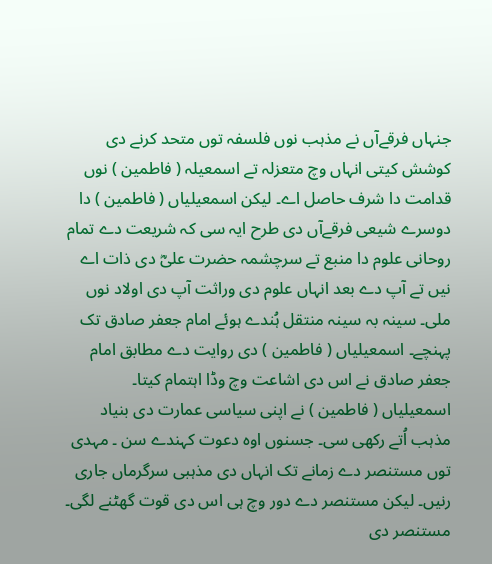جنہاں فرقےآں نے مذہب نوں فلسفہ توں متحد کرنے دی کوشش کيتی انہاں وچ متعزلہ تے اسمعیلہ ( فاطمین ) نوں قدامت دا شرف حاصل اے۔ لیکن اسمعیلیاں ( فاطمین ) دا دوسرے شیعی فرقےآں دی طرح ایہ سی کہ شریعت دے تمام روحانی علوم دا منبع تے سرچشمہ حضرت علیؓ دی ذات اے نيں تے آپ دے بعد انہاں علوم دی وراثت آپ دی اولاد نوں ملی۔ سینہ بہ سینہ منتقل ہُندے ہوئے امام جعفر صادق تک پہنچے۔ اسمعیلیاں ( فاطمین ) دی روایت دے مطابق امام جعفر صادق نے اس دی اشاعت وچ وڈا اہتمام کيتا۔
اسمعیلیاں ( فاطمین ) نے اپنی سیاسی عمارت دی بنیاد مذہب اُتے رکھی سی۔ جسنوں اوہ دعوت کہندے سن ۔ مہدی توں مستنصر دے زمانے تک انہاں دی مذہبی سرگرماں جاری رنيں۔ لیکن مستنصر دے دور وچ ہی اس دی قوت گھٹنے لگی۔ مستنصر دی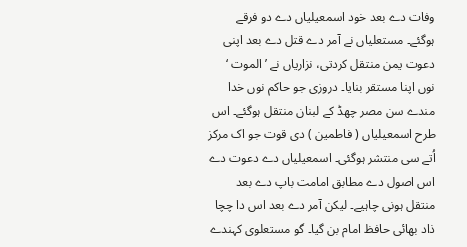وفات دے بعد خود اسمعیلیاں دے دو فرقے ہوگئے۔ مستعلیاں نے آمر دے قتل دے بعد اپنی دعوت یمن منتقل کردتی، نزاریاں نے ’ الموت ‘ نوں اپنا مستقر بنایا۔ دروزی جو حاکم نوں خدا مندے سن مصر چھڈ کے لبنان منتقل ہوگئے۔ اس طرح اسمعیلیاں ( فاطمین ) دی قوت جو اک مرکز اُتے سی منتشر ہوگئی۔ اسمعیلیاں دے دعوت دے اس اصول دے مطابق امامت باپ دے بعد منتقل ہونی چاہیے۔ لیکن آمر دے بعد اس دا چچا ذاد بھائی حافظ امام بن گیا۔ گو مستعلوی کہندے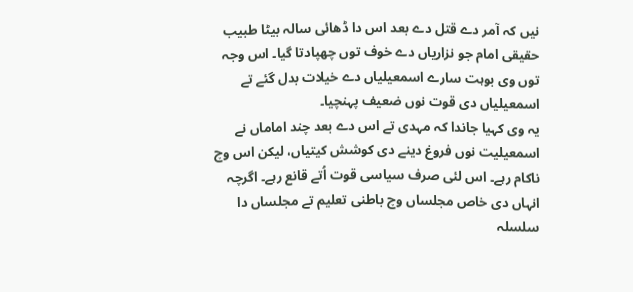نيں کہ آمر دے قتل دے بعد اس دا ڈھائی سالہ بیٹا طبیب حقیقی امام جو نزاریاں دے خوف توں چھپادتا گیا۔ اس وجہ توں وی بوہت سارے اسمعیلیاں دے خیلات بدل گئے تے اسمعیلیاں دی قوت نوں ضعیف پہنچیا۔
یہ وی کہیا جاندا کہ مہدی تے اس دے بعد چند اماماں نے اسمعیلیت نوں فروغ دینے دی کوشش کيتیاں، لیکن اس وچ ناکام رہے۔ اس لئی صرف سیاسی قوت اُتے قانع رہے۔ اگرچہ انہاں دی خاص مجلساں وچ باطنی تعلیم تے مجلساں دا سلسلہ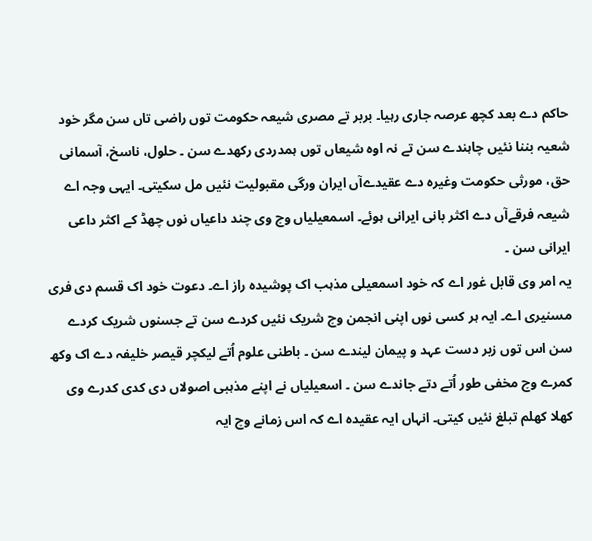حاکم دے بعد کچھ عرصہ جاری رہیا۔ بربر تے مصری شیعہ حکومت توں راضی تاں سن مگر خود شعیہ بننا نئيں چاہندے سن تے نہ اوہ شیعاں توں ہمدردی رکھدے سن ۔ حلول، ناسخ، آسمانی حق، مورثی حکومت وغیرہ دے عقیدےآں ایران ورگی مقبولیت نئيں مل سکيتی۔ ایہی وجہ اے شیعہ فرقےآں دے اکثر بانی ایرانی ہوئے۔ اسمعیلیاں وچ وی چند داعیاں نوں چھڈ کے اکثر داعی ایرانی سن ۔
یہ امر وی قابل غور اے کہ خود اسمعیلی مذہب اک پوشیدہ راز اے۔ دعوت خود اک قسم دی فری مسنیری اے۔ ایہ ہر کسی نوں اپنی انجمن وچ شریک نئيں کردے سن تے جسنوں شریک کردے سن اس توں زبر دست عہد و پیمان لیندے سن ۔ باطنی علوم اُتے لیکچر قیصر خلیفہ دے اک وکھ کمرے وچ مخفی طور اُتے دتے جاندے سن ۔ اسعیلیاں نے اپنے مذہبی اصولاں دی کدی کدرے وی کھلا کھلم تبلغ نئيں کيتی۔ انہاں ایہ عقیدہ اے کہ اس زمانے وچ ایہ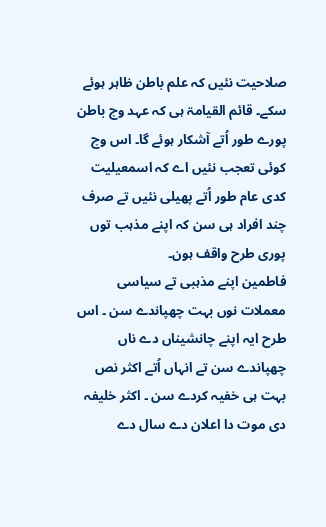صلاحیت نئيں کہ علم باطن ظاہر ہوئے سکے۔ قائم القیامۃ ہی کہ عہد وچ باطن پورے طور اُتے آشکار ہوئے گا۔ اس وچ کوئی تعجب نئيں اے کہ اسمعیلیت کدی عام طور اُتے پھیلی نئيں تے صرف چند افراد ہی سن کہ اپنے مذہب توں پوری طرح واقف ہون۔
فاطمین اپنے مذہبی تے سیاسی معملات نوں بہت چھپاندے سن ۔ اس طرح ایہ اپنے چانشیناں دے ناں چھپاندے سن تے انہاں اُتے اکثر نص بہت ہی خفیہ کردے سن ۔ اکثر خلیفہ دی موت دا اعلان دے سال دے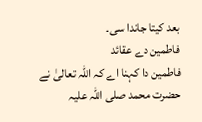بعد کيتا جاندا سی۔
فاطمین دے عقائد
فاطمین دا کہنا اے کہ اللہ تعالیٰ نے حضرت محمد صلی اللہ علیہ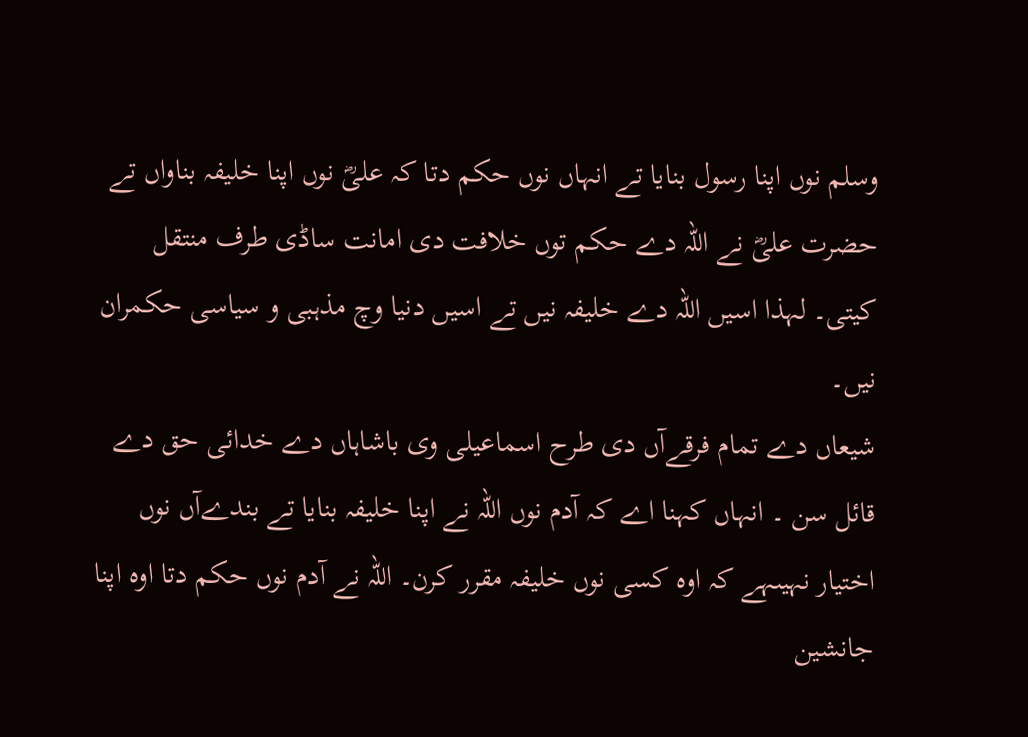وسلم نوں اپنا رسول بنایا تے انہاں نوں حکم دتا کہ علیؓ نوں اپنا خلیفہ بناواں تے حضرت علیؓ نے اللہ دے حکم توں خلافت دی امانت ساڈی طرف منتقل کيتی۔ لہذا اسيں اللہ دے خلیفہ نيں تے اسيں دنیا وچ مذہبی و سیاسی حکمران نيں۔
شیعاں دے تمام فرقےآں دی طرح اسماعیلی وی باشاہاں دے خدائی حق دے قائل سن ۔ انہاں کہنا اے کہ آدم نوں اللہ نے اپنا خلیفہ بنایا تے بندےآں نوں اختیار نہیںہے کہ اوہ کسی نوں خلیفہ مقرر کرن۔ اللہ نے آدم نوں حکم دتا اوہ اپنا جانشین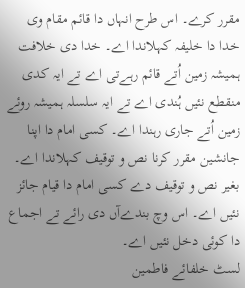مقرر کرے۔ اس طرح انہاں دا قائم مقام وی خدا دا خلیفہ کہلاندا اے۔ خدا دی خلافت ہمیشہ زمین اُتے قائم رہےتی اے تے ایہ کدی منقطع نئيں ہُندی اے تے ایہ سلسلہ ہمیشہ روئے زمین اُتے جاری رہندا اے۔ کسی امام دا اپنا جانشین مقرر کرنا نص و توقیف کہلاندا اے۔ بغیر نص و توقیف دے کسی امام دا قیام جائز نئيں اے۔ اس وچ بندےآں دی رائے تے اجماع دا کوئی دخل نئيں اے۔
لسٹ خلفائے فاطمین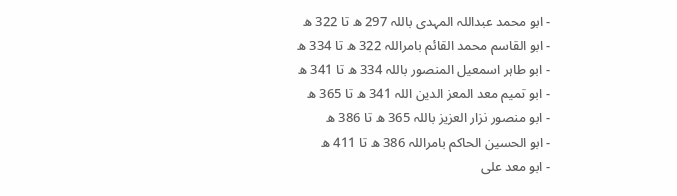- ابو محمد عبداللہ المہدی باللہ 297 ھ تا 322 ھ
- ابو القاسم محمد القائم بامراللہ 322 ھ تا 334 ھ
- ابو طاہر اسمعیل المنصور باللہ 334 ھ تا 341 ھ
- ابو تمیم معد المعز الدین اللہ 341 ھ تا 365 ھ
- ابو منصور نزار العزیز باللہ 365 ھ تا 386 ھ
- ابو الحسین الحاکم بامراللہ 386 ھ تا 411 ھ
- ابو معد علی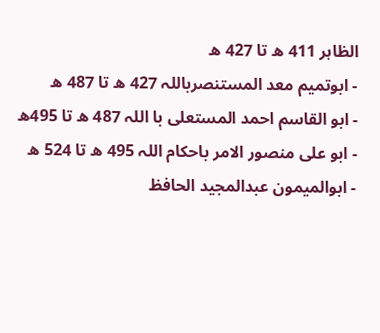الظاہر 411 ھ تا 427 ھ
- ابوتمیم معد المستنصرباللہ 427 ھ تا 487 ھ
- ابو القاسم احمد المستعلی با اللہ 487 ھ تا 495ھ
- ابو علی منصور الامر باحکام اللہ 495 ھ تا 524 ھ
- ابوالمیمون عبدالمجید الحافظ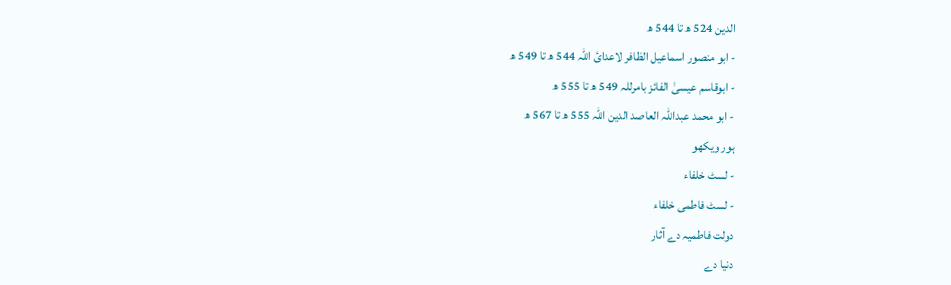الدین 524 ھ تا 544 ھ
- ابو منصور اسماعیل الظافر لاعدائ اللہ 544 ھ تا 549 ھ
- ابوقاسم عیسیٰ الفائز بامرللہ 549 ھ تا 555 ھ
- ابو محمد عبداللہ العاصد الدین اللہ 555 ھ تا 567 ھ
ہور ویکھو
- لسٹ خلفاء
- لسٹ فاطمی خلفاء
دولت فاطمیہ دے آثار
دنیا دے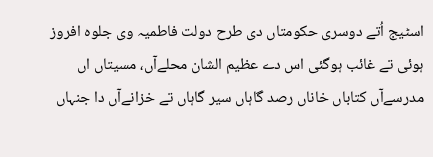اسٹیج اُتے دوسری حکومتاں دی طرح دولت فاطمیہ وی جلوہ افروز ہوئی تے غائب ہوگئی اس دے عظیم الشان محلےآں، مسیتاں اں مدرسےآں کتاباں خاناں رصد گاہاں سیر گاہاں تے خزانےآں دا جنہاں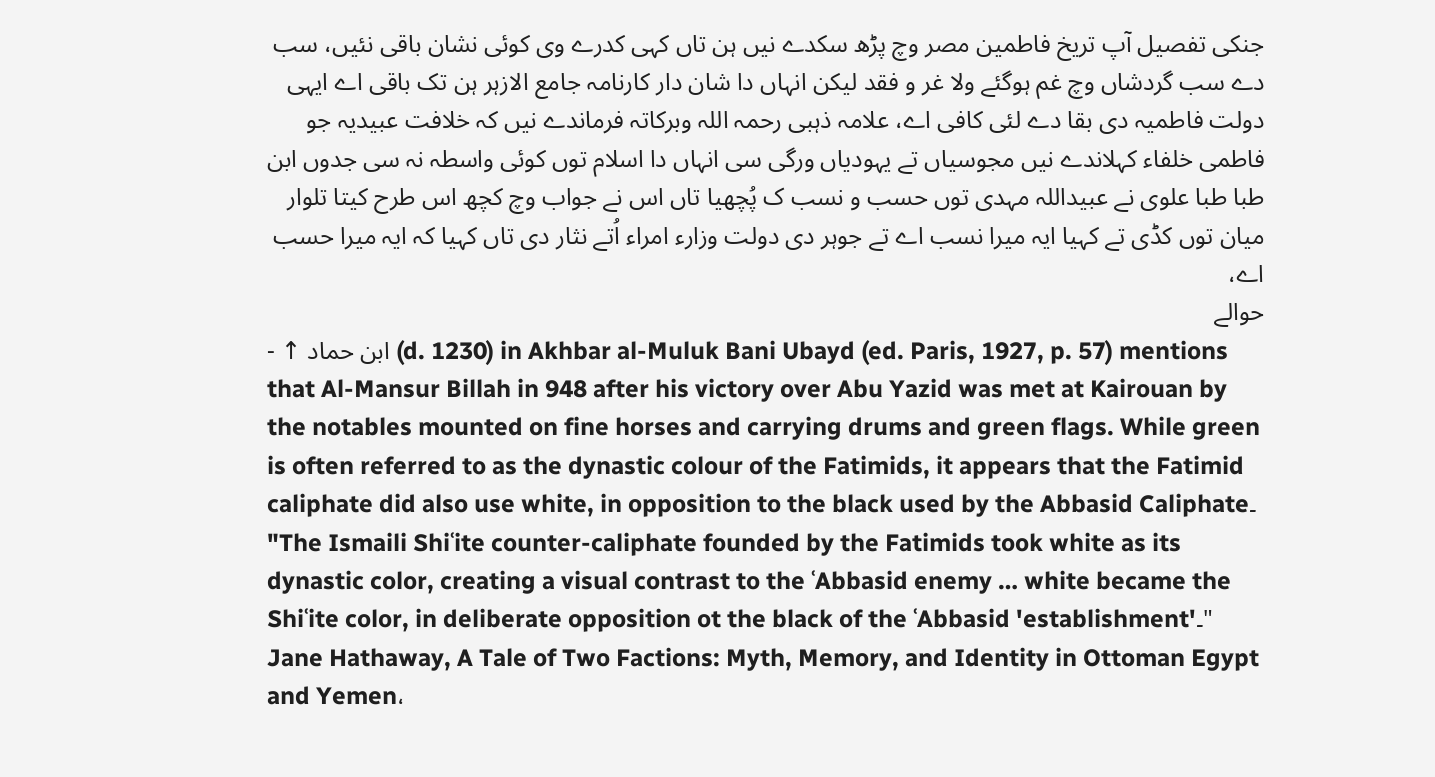جنکی تفصیل آپ تریخ فاطمین مصر وچ پڑھ سکدے نيں ہن تاں کہی کدرے وی کوئی نشان باقی نئيں، سب دے سب گردشاں وچ غم ہوگئے ولا غر و فقد لیکن انہاں دا شان دار کارنامہ جامع الازہر ہن تک باقی اے ایہی دولت فاطمیہ دی بقا دے لئی کافی اے، علامہ ذہبی رحمہ اللہ وبرکاتہ فرماندے نيں کہ خلافت عبیدیہ جو فاطمی خلفاء کہلاندے نيں مجوسیاں تے یہودیاں ورگی سی انہاں دا اسلام توں کوئی واسطہ نہ سی جدوں ابن طبا طبا علوی نے عبیداللہ مہدی توں حسب و نسب ک پُچھیا تاں اس نے جواب وچ کچھ اس طرح کيتا تلوار میان توں کڈی تے کہیا ایہ میرا نسب اے تے جوہر دی دولت وزارء امراء اُتے نثار دی تاں کہیا کہ ایہ میرا حسب اے،
حوالے
- ↑ ابن حماد (d. 1230) in Akhbar al-Muluk Bani Ubayd (ed. Paris, 1927, p. 57) mentions that Al-Mansur Billah in 948 after his victory over Abu Yazid was met at Kairouan by the notables mounted on fine horses and carrying drums and green flags. While green is often referred to as the dynastic colour of the Fatimids, it appears that the Fatimid caliphate did also use white, in opposition to the black used by the Abbasid Caliphate۔ "The Ismaili Shiʿite counter-caliphate founded by the Fatimids took white as its dynastic color, creating a visual contrast to the ʿAbbasid enemy … white became the Shiʿite color, in deliberate opposition ot the black of the ʿAbbasid 'establishment'۔" Jane Hathaway, A Tale of Two Factions: Myth, Memory, and Identity in Ottoman Egypt and Yemen،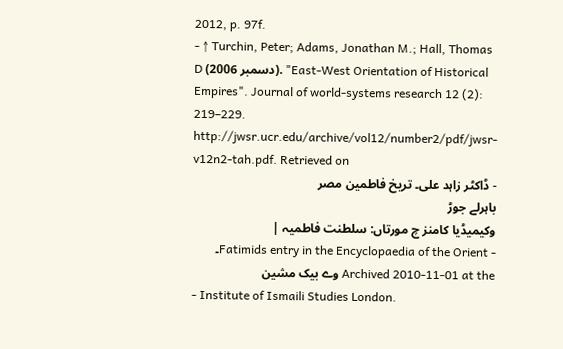2012, p. 97f.
- ↑ Turchin, Peter; Adams, Jonathan M.; Hall, Thomas D (دسمبر 2006). "East-West Orientation of Historical Empires". Journal of world-systems research 12 (2): 219–229. http://jwsr.ucr.edu/archive/vol12/number2/pdf/jwsr-v12n2-tah.pdf. Retrieved on
- ڈاکٹر زاہد علی۔ تریخ فاطمین مصر
باہرلے جوڑ
وکیمیڈیا کامنز چ مورتاں: سلطنت فاطمیہ |
- Fatimids entry in the Encyclopaedia of the Orient۔ Archived 2010-11-01 at the وے بیک مشین
- Institute of Ismaili Studies London.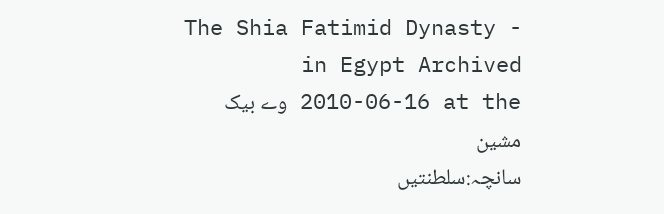- The Shia Fatimid Dynasty in Egypt Archived 2010-06-16 at the وے بیک مشین
سانچہ:سلطنتیں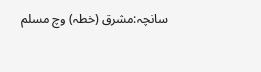سانچہ:مشرق (خطہ) وچ مسلم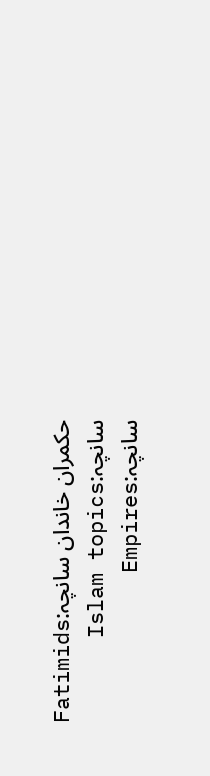حکمران خاندان سانچہ:Fatimids سانچہ:Islam topics سانچہ:Empires